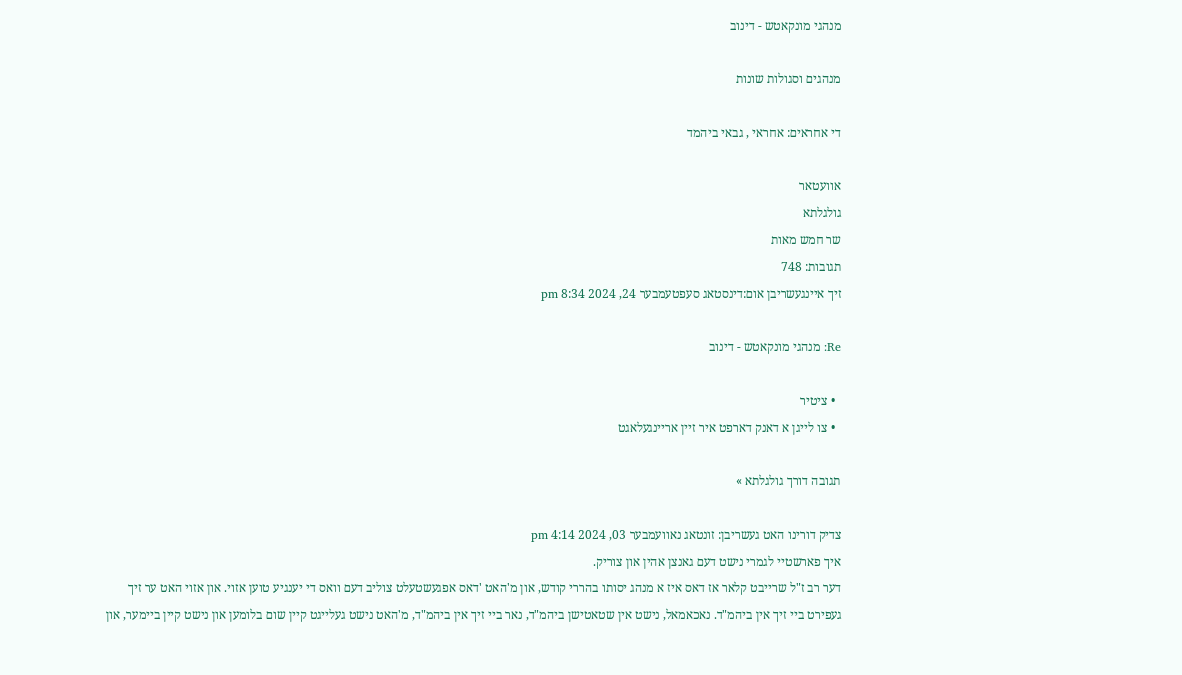מנהגי מונקאטש - דינוב

מנהגים וסגולות שונות

די אחראים: אחראי , גבאי ביהמד

אוועטאר
גולגלתא
שר חמש מאות
תגובות: 748
זיך איינגעשריבן אום:דינסטאג סעפטעמבער 24, 2024 8:34 pm

Re: מנהגי מונקאטש - דינוב

  • ציטיר
  • צו לייגן א דאנק דארפט איר זיין אריינגעלאגט

תגובה דורך גולגלתא »

צדיק דורינו האט געשריבן: זונטאג נאוועמבער 03, 2024 4:14 pm
איך פארשטיי לגמרי נישט דעם גאנצן אהין און צוריק.
דער רב ז"ל שרייבט קלאר אז דאס איז א מנהג יסותו בהררי קודש, און מ'האט 'דאס אפגעשטעלט צוליב דעם וואס די יענגיע טוען אזוי. און אזוי האט ער זיך געפירט ביי זיך אין ביהמ"ד. נאכאמאל, נישט אין שטאטישן ביהמ"ד, נאר ביי זיך אין ביהמ"ד, מ'האט נישט געלייגט קיין שום בלומען און נישט קיין ביימער, און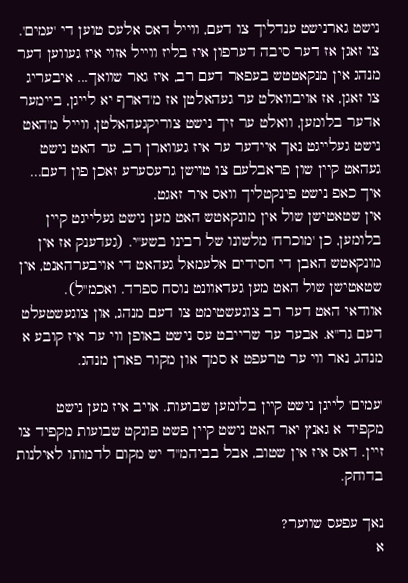נישט גארנישט ענדליך צו דעם, ווייל דאס אלעס טוען די 'עמים'. צו זאגן אז דער סיבה דערפון איז בליז ווייל אזוי איז געווען דער מנהג אין מנקאטטש בעפאר דעם רב, איז גאר שוואך... איבעריג צו זאגן, אז אויבוואלט ער געהאלטן אז מ'דארף יא לייגן, ביימער אדער בלומען, וואלט ער זיך נישט צוריקגעהאלטן, ווייל מ'האט נישט געלייגט נאך איידער ער איז געווארן רב, ער האט נישט געהאט קיין שון פראבלעם צו טוישן גרעסערע זאכן פון דעם...
איך כאפ נישט פינקטליך וואס איר זאגט.
אין שטאטישן שול אין מונקאטש האט מען נישט געלייגט קיין בלומען, כן 'מוכרח' מלשונו של רבינו בשע"י. (געדענק אז אין מונקאטש האבן די חסידים אלעמאל געהאט די אויבערהאנט, אין שטאטישן שול האט מען געדאוונט נוסח ספרד. ואכמ"ל).
אוודאי האט דער רב צוגעשטימט צו דעם מנהג, און צוגעשטעלט דעם גר"א. אבער ער שרייבט עס נישט באופן ווי ער איז קובע א מנהג, נאר ווי ער טרעפט א סמך און מקור פארן מנהג.

'עמים' לייגן נישט קיין בלומען שבועות. אויב איז מען נישט מקפיד א גאנץ יאר האט נישט קיין פשט פונקט שבועות מקפיד צו זיין. דאס איז אין שטוב, אבל בביהמ"ד יש מקום לדמותו לאילנות בדוחק.

נאך עפעס שווער?
א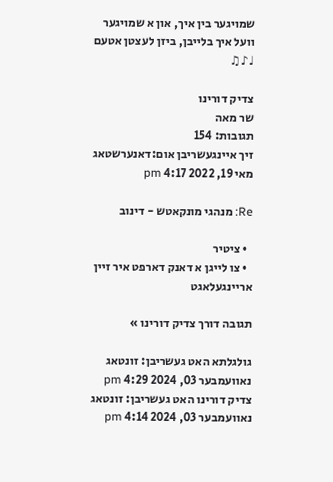שמויגער בין איך, און א שמויגער וועל איך בלייבן, ביזן לעצטן אטעם ♩♪♫

צדיק דורינו
שר מאה
תגובות: 154
זיך איינגעשריבן אום:דאנערשטאג מאי 19, 2022 4:17 pm

Re: מנהגי מונקאטש - דינוב

  • ציטיר
  • צו לייגן א דאנק דארפט איר זיין אריינגעלאגט

תגובה דורך צדיק דורינו »

גולגלתא האט געשריבן: זונטאג נאוועמבער 03, 2024 4:29 pm
צדיק דורינו האט געשריבן: זונטאג נאוועמבער 03, 2024 4:14 pm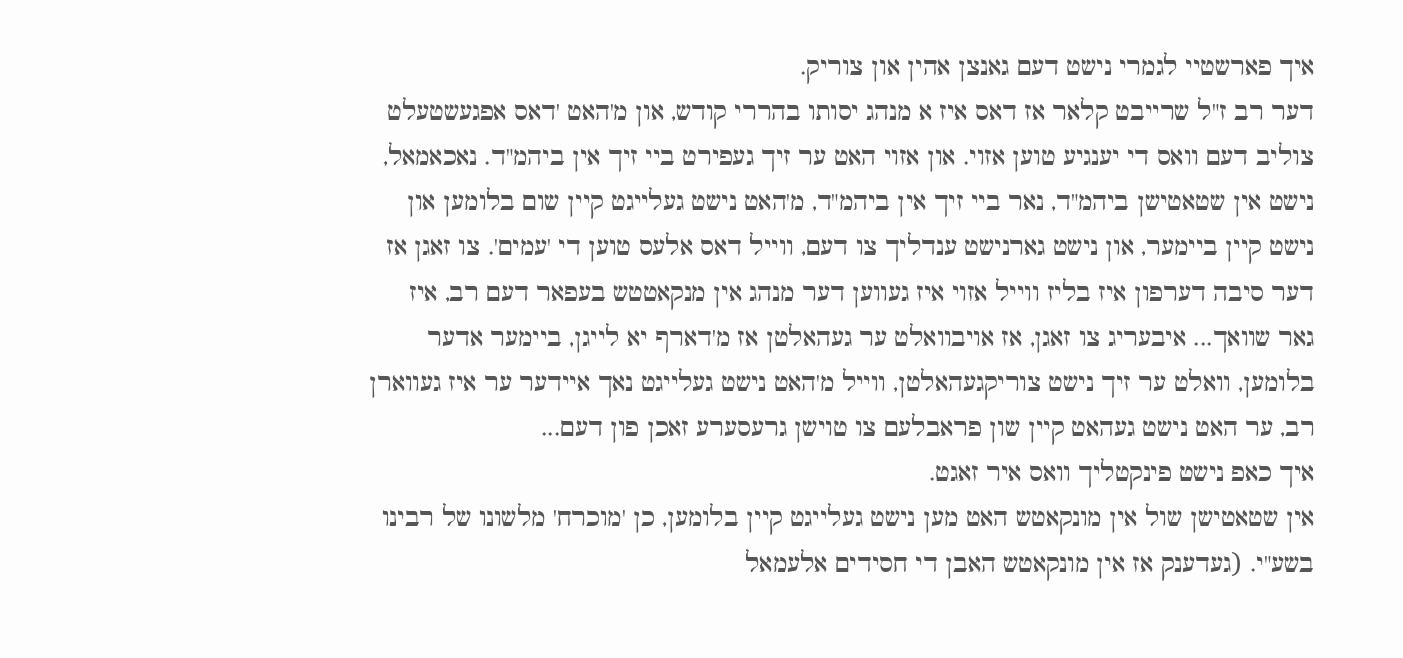איך פארשטיי לגמרי נישט דעם גאנצן אהין און צוריק.
דער רב ז"ל שרייבט קלאר אז דאס איז א מנהג יסותו בהררי קודש, און מ'האט 'דאס אפגעשטעלט צוליב דעם וואס די יענגיע טוען אזוי. און אזוי האט ער זיך געפירט ביי זיך אין ביהמ"ד. נאכאמאל, נישט אין שטאטישן ביהמ"ד, נאר ביי זיך אין ביהמ"ד, מ'האט נישט געלייגט קיין שום בלומען און נישט קיין ביימער, און נישט גארנישט ענדליך צו דעם, ווייל דאס אלעס טוען די 'עמים'. צו זאגן אז דער סיבה דערפון איז בליז ווייל אזוי איז געווען דער מנהג אין מנקאטטש בעפאר דעם רב, איז גאר שוואך... איבעריג צו זאגן, אז אויבוואלט ער געהאלטן אז מ'דארף יא לייגן, ביימער אדער בלומען, וואלט ער זיך נישט צוריקגעהאלטן, ווייל מ'האט נישט געלייגט נאך איידער ער איז געווארן רב, ער האט נישט געהאט קיין שון פראבלעם צו טוישן גרעסערע זאכן פון דעם...
איך כאפ נישט פינקטליך וואס איר זאגט.
אין שטאטישן שול אין מונקאטש האט מען נישט געלייגט קיין בלומען, כן 'מוכרח' מלשונו של רבינו בשע"י. (געדענק אז אין מונקאטש האבן די חסידים אלעמאל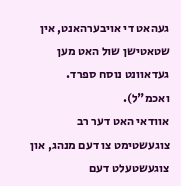געהאט די אויבערהאנט, אין שטאטישן שול האט מען געדאוונט נוסח ספרד. ואכמ"ל).
אוודאי האט דער רב צוגעשטימט צו דעם מנהג, און צוגעשטעלט דעם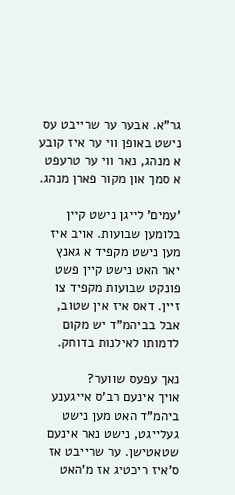גר"א. אבער ער שרייבט עס נישט באופן ווי ער איז קובע א מנהג, נאר ווי ער טרעפט א סמך און מקור פארן מנהג.

'עמים' לייגן נישט קיין בלומען שבועות. אויב איז מען נישט מקפיד א גאנץ יאר האט נישט קיין פשט פונקט שבועות מקפיד צו זיין. דאס איז אין שטוב, אבל בביהמ"ד יש מקום לדמותו לאילנות בדוחק.

נאך עפעס שווער?
אויך אינעם רב'ס אייגענע ביהמ"ד האט מען נישט געלייגט, נישט נאר אינעם שטאטישן. ער שרייבט אז ס'איז ריכטיג אז מ'האט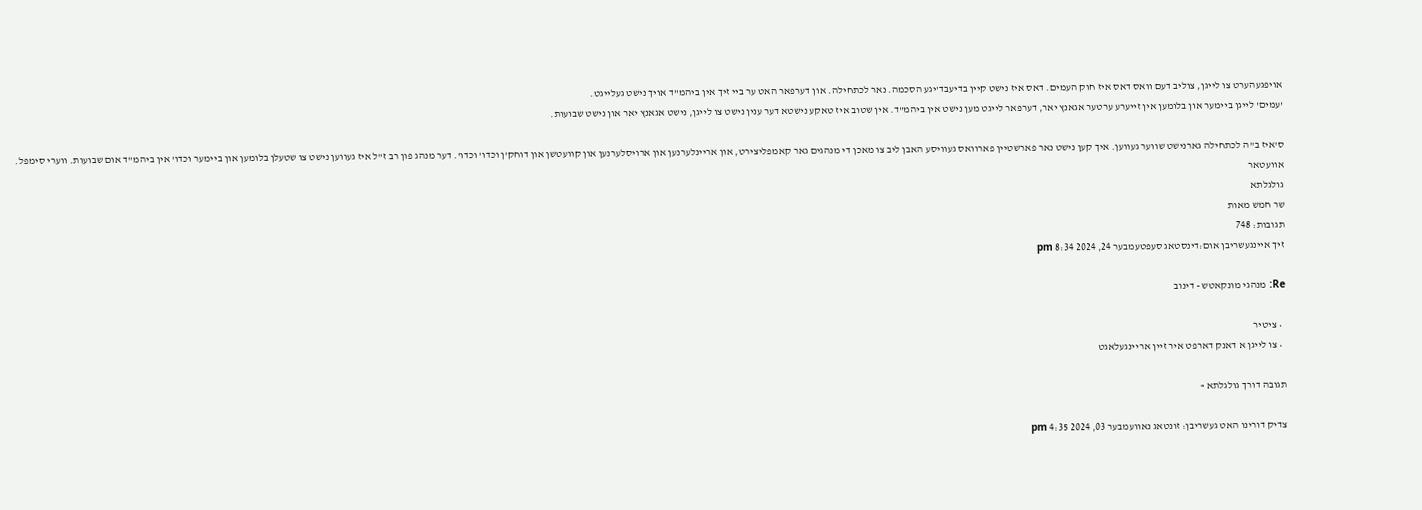אויפגעהערט צו לייגן, צוליב דעם וואס דאס איז חוק העמים. דאס איז נישט קיין בדיעבד'יגע הסכמה. נאר לכתחילה. און דערפאר האט ער ביי זיך אין ביהמ"ד אויך נישט געלייגט.
'עמים' לייגן ביימער און בלומען אין זייערע ערטער אגאנץ יאר, דערפאר לייגט מען נישט אין ביהמ"ד. אין שטוב איז טאקע נישטא דער ענין נישט צו לייגן, נישט אגאנץ יאר און נישט שבועות.

ס'איז ב"ה לכתחילה גארנישט שווער געווען. איך קען נישט נאר פארשטיין פארוואס געוויסע האבן ליב צו מאכן די מנהגים גאר קאמפליצירט, און אריינלערנען און ארויסלערנען און קוועטשן און דוחק'ן וכדו' וכדו'. דער מנהג פון רב ז"ל איז געווען נישט צו שטעלן בלומען און ביימער וכדו' אין ביהמ"ד אום שבועות. ווערי סימפל.
אוועטאר
גולגלתא
שר חמש מאות
תגובות: 748
זיך איינגעשריבן אום:דינסטאג סעפטעמבער 24, 2024 8:34 pm

Re: מנהגי מונקאטש - דינוב

  • ציטיר
  • צו לייגן א דאנק דארפט איר זיין אריינגעלאגט

תגובה דורך גולגלתא »

צדיק דורינו האט געשריבן: זונטאג נאוועמבער 03, 2024 4:35 pm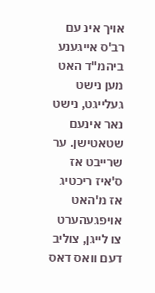אויך אינ עם רב'ס אייגענע ביהמ"ד האט מען נישט געלייגט, נישט נאר אינעם שטאטישן. ער שרייבט אז ס'איז ריכטיג אז מ'האט אויפגעהערט צו לייגן, צוליב דעם וואס דאס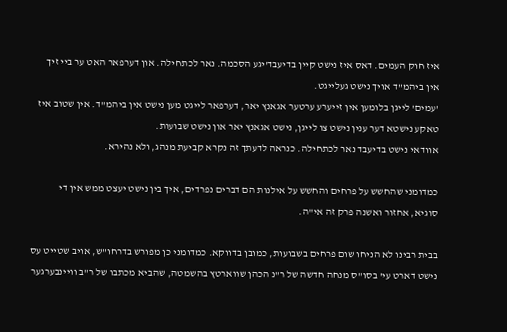איז חוק העמים. דאס איז נישט קיין בדיעבד'יגע הסכמה. נאר לכתחילה. און דערפאר האט ער ביי זיך אין ביהמ"ד אויך נישט געלייגט.
'עמים' לייגן בלומען אין זייערע ערטער אגאנץ יאר, דערפאר לייגט מען נישט אין ביהמ"ד. אין שטוב איז טאקע נישטא דער ענין נישט צו לייגן, נישט אגאנץ יאר און נישט שבועות.
אוודאי נישט בדיעבד נאר לכתחילה. כנראה לדעתך זה נקרא קביעת מנהג, ולא נהירא.

כמדומני שהחשש על פרחים והחשש על אילנות הם דברים נפרדים, איך בין נישט יעצט ממש אין די סוגיא, אחזור ואשנה פרק זה אי"ה.

בבית רבינו לא הניחו שום פרחים בשבועות, כמובן בדווקא. כמדומני כן מפורש בדרחו"ש, אויב שטייט עס נישט דארט עי' בסו"ס מנחה חדשה של ר"נ הכהן שווארטץ בהשמטה, שהביא מכתבו של ר"ב וויינבערגער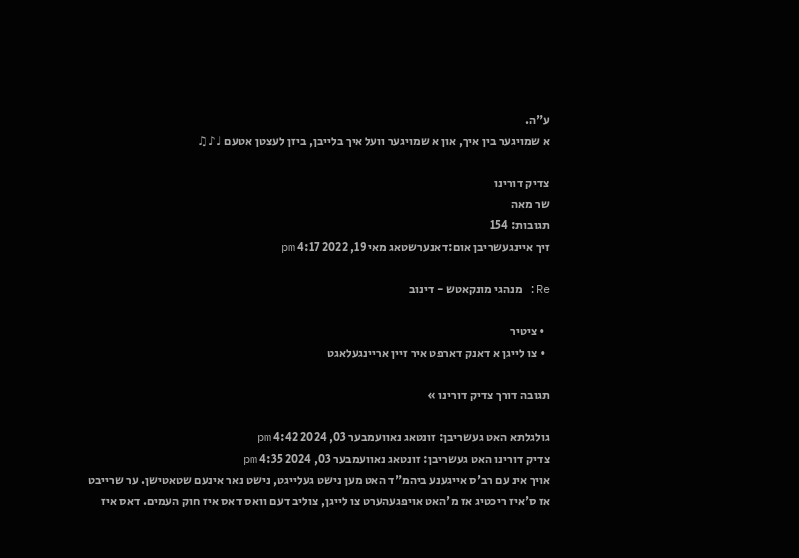ע"ה.
א שמויגער בין איך, און א שמויגער וועל איך בלייבן, ביזן לעצטן אטעם ♩♪♫

צדיק דורינו
שר מאה
תגובות: 154
זיך איינגעשריבן אום:דאנערשטאג מאי 19, 2022 4:17 pm

Re: מנהגי מונקאטש - דינוב

  • ציטיר
  • צו לייגן א דאנק דארפט איר זיין אריינגעלאגט

תגובה דורך צדיק דורינו »

גולגלתא האט געשריבן: זונטאג נאוועמבער 03, 2024 4:42 pm
צדיק דורינו האט געשריבן: זונטאג נאוועמבער 03, 2024 4:35 pm
אויך אינ עם רב'ס אייגענע ביהמ"ד האט מען נישט געלייגט, נישט נאר אינעם שטאטישן. ער שרייבט אז ס'איז ריכטיג אז מ'האט אויפגעהערט צו לייגן, צוליב דעם וואס דאס איז חוק העמים. דאס איז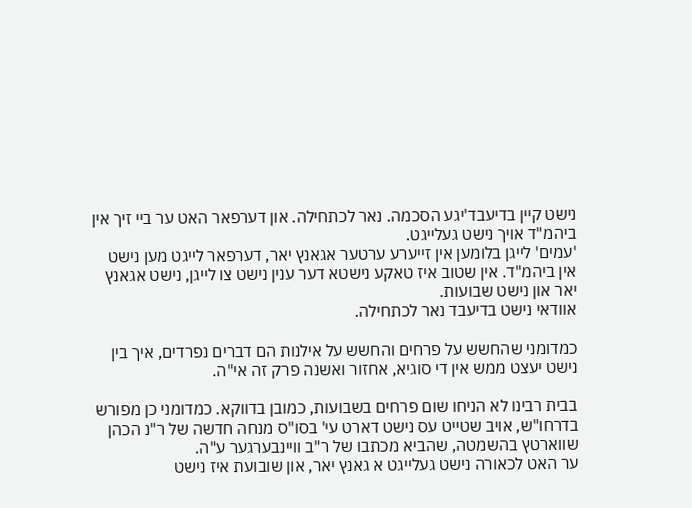נישט קיין בדיעבד'יגע הסכמה. נאר לכתחילה. און דערפאר האט ער ביי זיך אין ביהמ"ד אויך נישט געלייגט.
'עמים' לייגן בלומען אין זייערע ערטער אגאנץ יאר, דערפאר לייגט מען נישט אין ביהמ"ד. אין שטוב איז טאקע נישטא דער ענין נישט צו לייגן, נישט אגאנץ יאר און נישט שבועות.
אוודאי נישט בדיעבד נאר לכתחילה.

כמדומני שהחשש על פרחים והחשש על אילנות הם דברים נפרדים, איך בין נישט יעצט ממש אין די סוגיא, אחזור ואשנה פרק זה אי"ה.

בבית רבינו לא הניחו שום פרחים בשבועות, כמובן בדווקא. כמדומני כן מפורש בדרחו"ש, אויב שטייט עס נישט דארט עי' בסו"ס מנחה חדשה של ר"נ הכהן שווארטץ בהשמטה, שהביא מכתבו של ר"ב וויינבערגער ע"ה.
ער האט לכאורה נישט געלייגט א גאנץ יאר, און שובועת איז נישט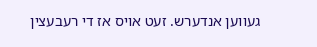געווען אנדערש. זעט אויס אז די רעבעצין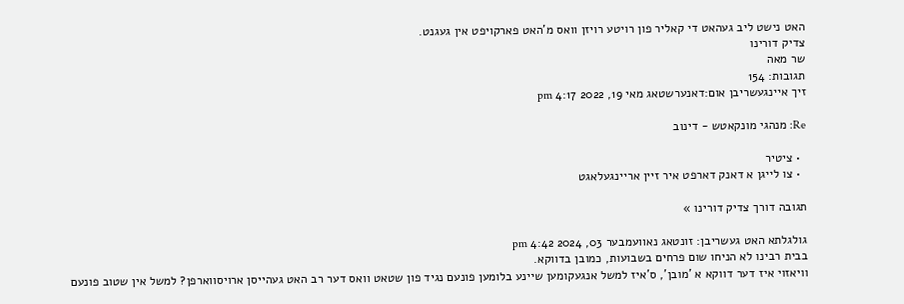האט נישט ליב געהאט די קאליר פון רויטע רויזן וואס מ'האט פארקויפט אין געגנט.
צדיק דורינו
שר מאה
תגובות: 154
זיך איינגעשריבן אום:דאנערשטאג מאי 19, 2022 4:17 pm

Re: מנהגי מונקאטש - דינוב

  • ציטיר
  • צו לייגן א דאנק דארפט איר זיין אריינגעלאגט

תגובה דורך צדיק דורינו »

גולגלתא האט געשריבן: זונטאג נאוועמבער 03, 2024 4:42 pm
בבית רבינו לא הניחו שום פרחים בשבועות, כמובן בדווקא.
וויאזוי איז דער דווקא א 'מובן', ס'איז למשל אנגעקומען שיינע בלומען פונעם נגיד פון שטאט וואס דער רב האט געהייסן ארויסווארפן? למשל אין שטוב פונעם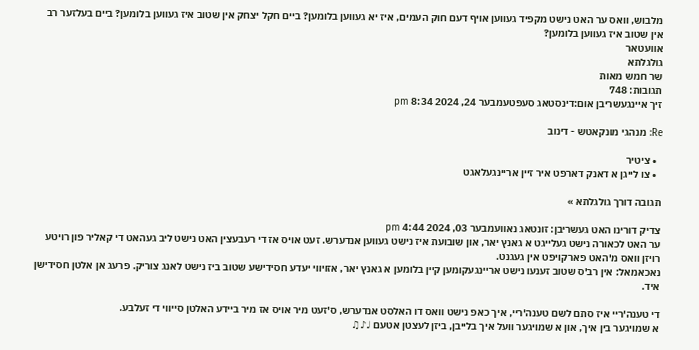מלבוש, וואס ער האט נישט מקפיד געווען אויף דעם חוק העמים, איז יא געווען בלומען? ביים חקל יצחק אין שטוב איז געווען בלומען? ביים בעלזער רב אין שטוב איז געווען בלומען?
אוועטאר
גולגלתא
שר חמש מאות
תגובות: 748
זיך איינגעשריבן אום:דינסטאג סעפטעמבער 24, 2024 8:34 pm

Re: מנהגי מונקאטש - דינוב

  • ציטיר
  • צו לייגן א דאנק דארפט איר זיין אריינגעלאגט

תגובה דורך גולגלתא »

צדיק דורינו האט געשריבן: זונטאג נאוועמבער 03, 2024 4:44 pm
ער האט לכאורה נישט געלייגט א גאנץ יאר, און שובועת איז נישט געווען אנדערש. זעט אויס אז די רעבעצין האט נישט ליב געהאט די קאליר פון רויטע רויזן וואס מ'האט פארקויפט אין געגנט.
נאכאמאל: אין רב'ס שטוב זענעו נישט אריינגעקומען קיין בלומען א גאנץ יאר, אזויווי יעדע חסידישע שטוב ביז נישט לאנג צוריק. פרעג אן אלטן חסידישן איד.

די טענה'ריי איז סתם לשם טענה'ריי, איך כאפ נישט וואס דו האלסט אנדערש, ס'זעט מיר אויס אז מיר ביידע האלטן סייווי די זעלבע.
א שמויגער בין איך, און א שמויגער וועל איך בלייבן, ביזן לעצטן אטעם ♩♪♫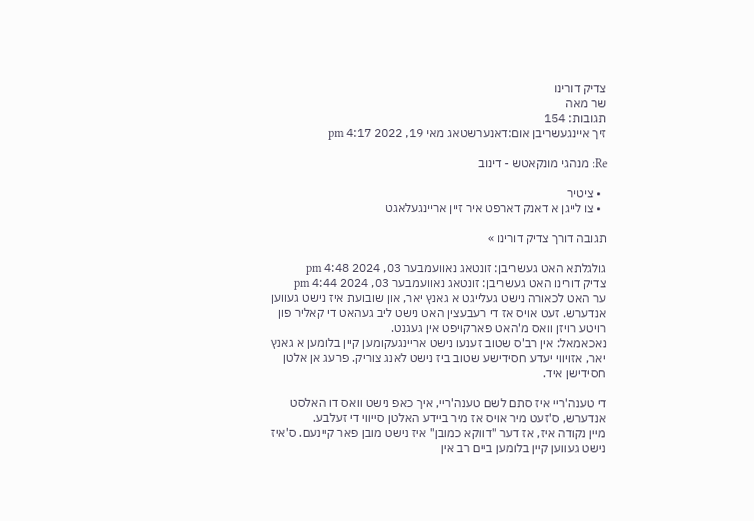צדיק דורינו
שר מאה
תגובות: 154
זיך איינגעשריבן אום:דאנערשטאג מאי 19, 2022 4:17 pm

Re: מנהגי מונקאטש - דינוב

  • ציטיר
  • צו לייגן א דאנק דארפט איר זיין אריינגעלאגט

תגובה דורך צדיק דורינו »

גולגלתא האט געשריבן: זונטאג נאוועמבער 03, 2024 4:48 pm
צדיק דורינו האט געשריבן: זונטאג נאוועמבער 03, 2024 4:44 pm
ער האט לכאורה נישט געלייגט א גאנץ יאר, און שובועת איז נישט געווען אנדערש. זעט אויס אז די רעבעצין האט נישט ליב געהאט די קאליר פון רויטע רויזן וואס מ'האט פארקויפט אין געגנט.
נאכאמאל: אין רב'ס שטוב זענעו נישט אריינגעקומען קיין בלומען א גאנץ יאר, אזויווי יעדע חסידישע שטוב ביז נישט לאנג צוריק. פרעג אן אלטן חסידישן איד.

די טענה'ריי איז סתם לשם טענה'ריי, איך כאפ נישט וואס דו האלסט אנדערש, ס'זעט מיר אויס אז מיר ביידע האלטן סייווי די זעלבע.
מיין נקודה איז, אז דער "דווקא כמובן" איז נישט מובן פאר קיינעם. ס'איז נישט געווען קיין בלומען ביים רב אין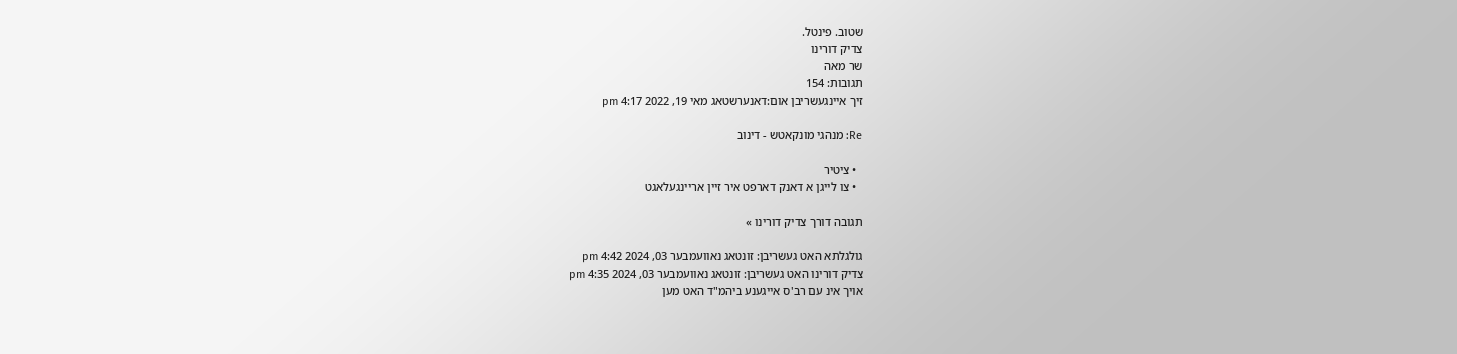שטוב. פינטל.
צדיק דורינו
שר מאה
תגובות: 154
זיך איינגעשריבן אום:דאנערשטאג מאי 19, 2022 4:17 pm

Re: מנהגי מונקאטש - דינוב

  • ציטיר
  • צו לייגן א דאנק דארפט איר זיין אריינגעלאגט

תגובה דורך צדיק דורינו »

גולגלתא האט געשריבן: זונטאג נאוועמבער 03, 2024 4:42 pm
צדיק דורינו האט געשריבן: זונטאג נאוועמבער 03, 2024 4:35 pm
אויך אינ עם רב'ס אייגענע ביהמ"ד האט מען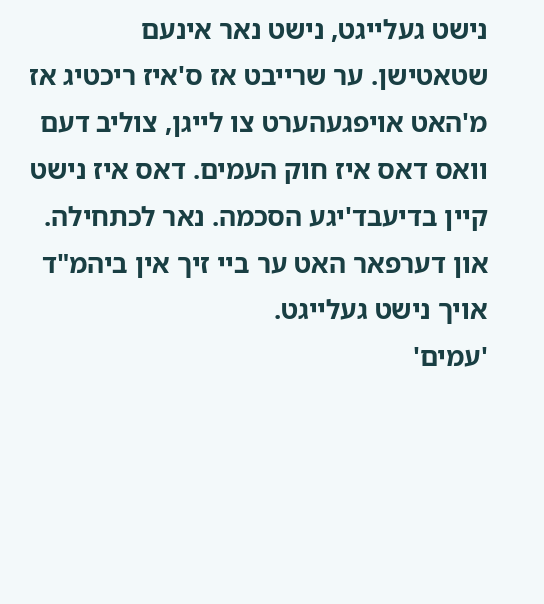נישט געלייגט, נישט נאר אינעם שטאטישן. ער שרייבט אז ס'איז ריכטיג אז מ'האט אויפגעהערט צו לייגן, צוליב דעם וואס דאס איז חוק העמים. דאס איז נישט קיין בדיעבד'יגע הסכמה. נאר לכתחילה. און דערפאר האט ער ביי זיך אין ביהמ"ד אויך נישט געלייגט.
'עמים'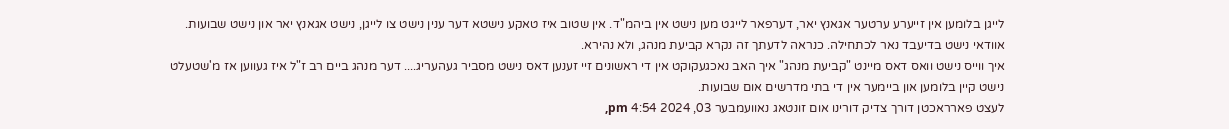לייגן בלומען אין זייערע ערטער אגאנץ יאר, דערפאר לייגט מען נישט אין ביהמ"ד. אין שטוב איז טאקע נישטא דער ענין נישט צו לייגן, נישט אגאנץ יאר און נישט שבועות.
אוודאי נישט בדיעבד נאר לכתחילה. כנראה לדעתך זה נקרא קביעת מנהג, ולא נהירא.
איך ווייס נישט וואס דאס מיינט "קביעת מנהג" איך האב נאכגעקוקט אין די ראשונים זיי זענען דאס נישט מסביר געהעריג.... דער מנהג ביים רב ז"ל איז געווען אז מ'שטעלט נישט קיין בלומען און ביימער אין די בתי מדרשים אום שבועות.
לעצט פארראכטן דורך צדיק דורינו אום זונטאג נאוועמבער 03, 2024 4:54 pm,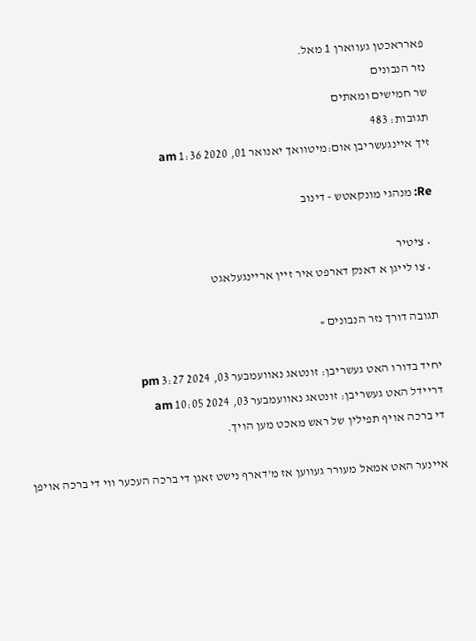פארראכטן געווארן 1 מאל.
נזר הנבונים
שר חמישים ומאתים
תגובות: 483
זיך איינגעשריבן אום:מיטוואך יאנואר 01, 2020 1:36 am

Re: מנהגי מונקאטש - דינוב

  • ציטיר
  • צו לייגן א דאנק דארפט איר זיין אריינגעלאגט

תגובה דורך נזר הנבונים »

יחיד בדורו האט געשריבן: זונטאג נאוועמבער 03, 2024 3:27 pm
דריידל האט געשריבן: זונטאג נאוועמבער 03, 2024 10:05 am
די ברכה אויף תפילין של ראש מאכט מען הויך.

איינער האט אמאל מעורר געווען אז מ'דארף נישט זאגן די ברכה העכער ווי די ברכה אויפן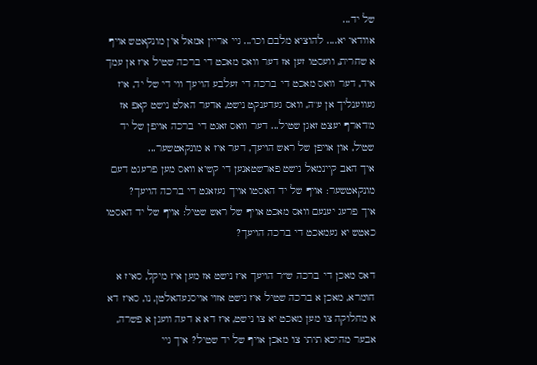של יד...
אוודאי יא.... להוציא מלבם וכו'... גיי אריין אמאל אין מונקאטש אויף א שחרית, וועסטו זען אז דער וואס מאכט די ברכה שטיל איז אן עמך איד, דער וואס מאכט די ברכה די זעלבע הויעך ווי די של יד, איז געווענליך אן ע"ה, וואס געדענקט נישט, אדער האלט נישט קאפ אז מ'דארף יעצט זאגן שטיל... דער וואס זאגט די ברכה אויפן של יד שטיל, און אויפן של ראש הויעך, דער איז א מונקאטשער...
איך האב קיינמאל נישט פארשטאנען די קשיא וואס מען פרעגט דעם מונקאטשער: אויף של יד האסטו אויך געזאגט די ברכה הויעך?
איך פרעג יענעם וואס מאכט אויף של ראש שטיל: אויף של יד האסטו כאטש יא געמאכט די ברכה הויעך?

דאס מאכן די ברכה ש״ר הויעך איז נישט אז מען איז מיקל, סאיז א חומרא, מאכן א ברכה שטיל איז נישט אזוי אויסגעהאלטן, נו, סאיז דא א מחלוקה צו מען מאכט יא צו נישט, איז דא א דעה וועגן א פשרה, אבער מהיכא תיתי צו מאכן אויף של יד שטיל? איך גיי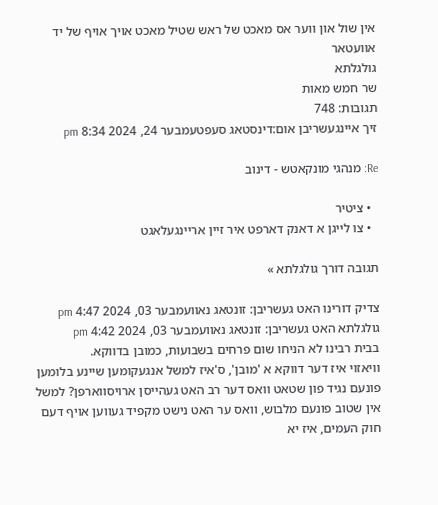אין שול און ווער אס מאכט של ראש שטיל מאכט אויך אויף של יד
אוועטאר
גולגלתא
שר חמש מאות
תגובות: 748
זיך איינגעשריבן אום:דינסטאג סעפטעמבער 24, 2024 8:34 pm

Re: מנהגי מונקאטש - דינוב

  • ציטיר
  • צו לייגן א דאנק דארפט איר זיין אריינגעלאגט

תגובה דורך גולגלתא »

צדיק דורינו האט געשריבן: זונטאג נאוועמבער 03, 2024 4:47 pm
גולגלתא האט געשריבן: זונטאג נאוועמבער 03, 2024 4:42 pm
בבית רבינו לא הניחו שום פרחים בשבועות, כמובן בדווקא.
וויאזוי איז דער דווקא א 'מובן', ס'איז למשל אנגעקומען שיינע בלומען פונעם נגיד פון שטאט וואס דער רב האט געהייסן ארויסווארפן? למשל אין שטוב פונעם מלבוש, וואס ער האט נישט מקפיד געווען אויף דעם חוק העמים, איז יא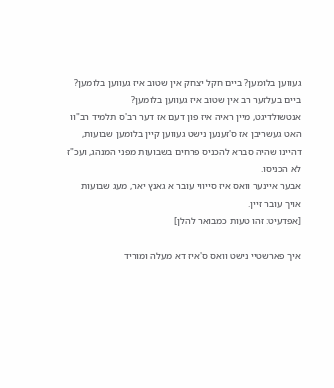געווען בלומען? ביים חקל יצחק אין שטוב איז געווען בלומען? ביים בעלזער רב אין שטוב איז געווען בלומען?
אנטשולדיגט, מיין ראיה איז פון דעם אז דער רב'ס תלמיד רב"וו האט געשריבן אז ס'זענען נישט געווען קיין בלומען שבועות, דהיינו שהיה סברא להכניס פרחים בשבועות מפני המנהג, ועכ"ז לא הכניסו.
אבער איינער וואס איז סייווי עובר א גאנץ יאר, מעג שבועות אויך עובר זיין.
[אפדעיט: זהו טעות כמבואר להלן]

איך פארשטיי נישט וואס ס'איז דא מעלה ומוריד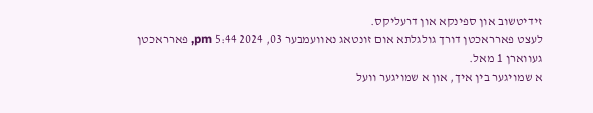זידיטשוב און ספינקא און דרעליקס.
לעצט פארראכטן דורך גולגלתא אום זונטאג נאוועמבער 03, 2024 5:44 pm, פארראכטן געווארן 1 מאל.
א שמויגער בין איך, און א שמויגער וועל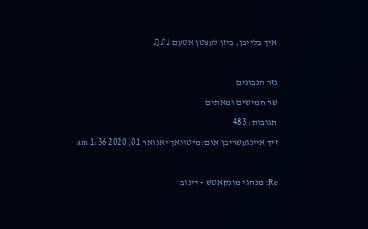איך בלייבן, ביזן לעצטן אטעם ♩♪♫

נזר הנבונים
שר חמישים ומאתים
תגובות: 483
זיך איינגעשריבן אום:מיטוואך יאנואר 01, 2020 1:36 am

Re: מנהגי מונקאטש - דינוב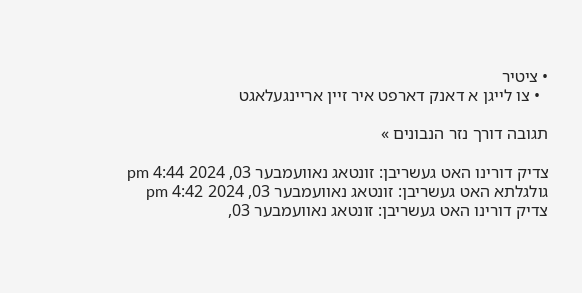• ציטיר
  • צו לייגן א דאנק דארפט איר זיין אריינגעלאגט

תגובה דורך נזר הנבונים »

צדיק דורינו האט געשריבן: זונטאג נאוועמבער 03, 2024 4:44 pm
גולגלתא האט געשריבן: זונטאג נאוועמבער 03, 2024 4:42 pm
צדיק דורינו האט געשריבן: זונטאג נאוועמבער 03,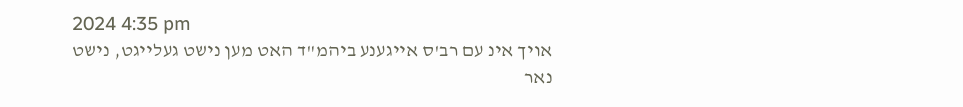2024 4:35 pm
אויך אינ עם רב'ס אייגענע ביהמ"ד האט מען נישט געלייגט, נישט נאר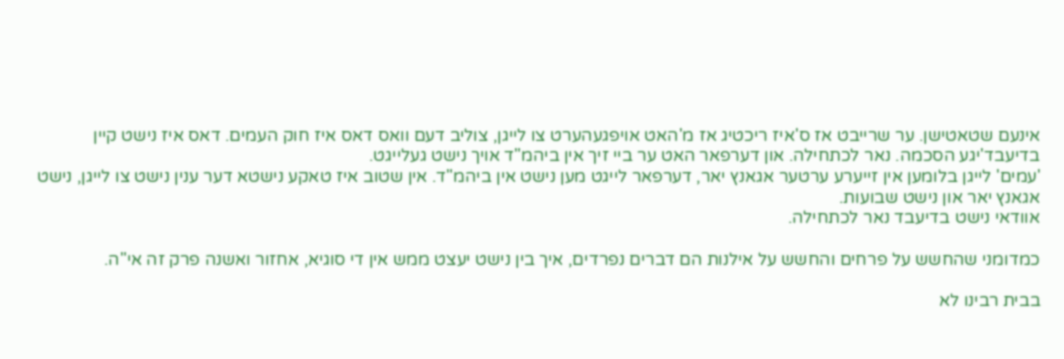אינעם שטאטישן. ער שרייבט אז ס'איז ריכטיג אז מ'האט אויפגעהערט צו לייגן, צוליב דעם וואס דאס איז חוק העמים. דאס איז נישט קיין בדיעבד'יגע הסכמה. נאר לכתחילה. און דערפאר האט ער ביי זיך אין ביהמ"ד אויך נישט געלייגט.
'עמים' לייגן בלומען אין זייערע ערטער אגאנץ יאר, דערפאר לייגט מען נישט אין ביהמ"ד. אין שטוב איז טאקע נישטא דער ענין נישט צו לייגן, נישט אגאנץ יאר און נישט שבועות.
אוודאי נישט בדיעבד נאר לכתחילה.

כמדומני שהחשש על פרחים והחשש על אילנות הם דברים נפרדים, איך בין נישט יעצט ממש אין די סוגיא, אחזור ואשנה פרק זה אי"ה.

בבית רבינו לא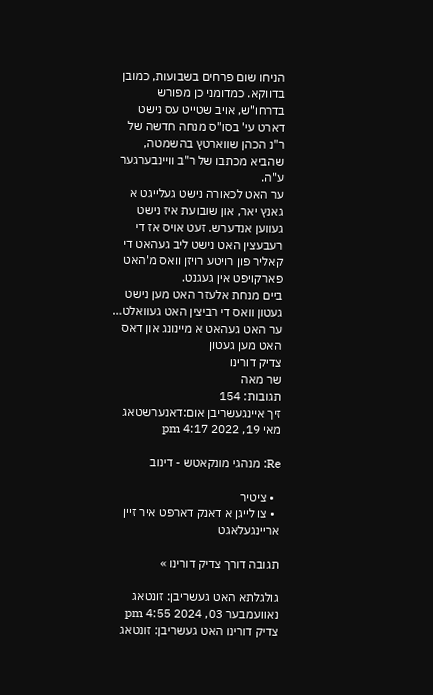הניחו שום פרחים בשבועות, כמובן בדווקא. כמדומני כן מפורש בדרחו"ש, אויב שטייט עס נישט דארט עי' בסו"ס מנחה חדשה של ר"נ הכהן שווארטץ בהשמטה, שהביא מכתבו של ר"ב וויינבערגער ע"ה.
ער האט לכאורה נישט געלייגט א גאנץ יאר, און שובועת איז נישט געווען אנדערש. זעט אויס אז די רעבעצין האט נישט ליב געהאט די קאליר פון רויטע רויזן וואס מ'האט פארקויפט אין געגנט.
ביים מנחת אלעזר האט מען נישט געטון וואס די רביצין האט געוואלט… ער האט געהאט א מיינונג און דאס האט מען געטון
צדיק דורינו
שר מאה
תגובות: 154
זיך איינגעשריבן אום:דאנערשטאג מאי 19, 2022 4:17 pm

Re: מנהגי מונקאטש - דינוב

  • ציטיר
  • צו לייגן א דאנק דארפט איר זיין אריינגעלאגט

תגובה דורך צדיק דורינו »

גולגלתא האט געשריבן: זונטאג נאוועמבער 03, 2024 4:55 pm
צדיק דורינו האט געשריבן: זונטאג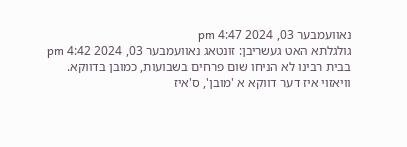נאוועמבער 03, 2024 4:47 pm
גולגלתא האט געשריבן: זונטאג נאוועמבער 03, 2024 4:42 pm
בבית רבינו לא הניחו שום פרחים בשבועות, כמובן בדווקא.
וויאזוי איז דער דווקא א 'מובן', ס'איז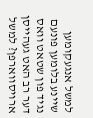למשל אנגעקומען שיינע בלומען פונעם נגיד פון שטאט וואס דער רב האט געהייסן ארויסווארפן? למשל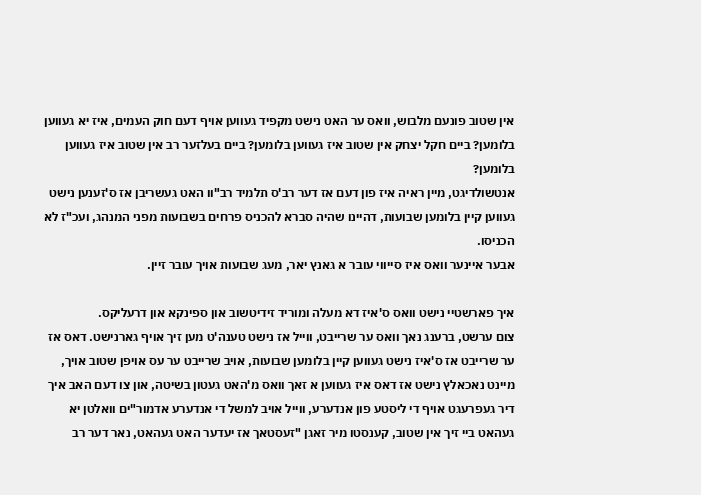אין שטוב פונעם מלבוש, וואס ער האט נישט מקפיד געווען אויף דעם חוק העמים, איז יא געווען בלומען? ביים חקל יצחק אין שטוב איז געווען בלומען? ביים בעלזער רב אין שטוב איז געווען בלומען?
אנטשולדיגט, מיין ראיה איז פון דעם אז דער רב'ס תלמיד רב"וו האט געשריבן אז ס'זענען נישט געווען קיין בלומען שבועות, דהיינו שהיה סברא להכניס פרחים בשבועות מפני המנהג, ועכ"ז לא הכניסו.
אבער איינער וואס איז סייווי עובר א גאנץ יאר, מעג שבועות אויך עובר זיין.

איך פארשטיי נישט וואס ס'איז דא מעלה ומוריד זידיטשוב און ספינקא און דרעליקס.
צום ערשט, ברענג נאך וואס ער שרייבט, ווייל אז נישט טענה'ט מען זיך אויף גארנישט. דאס אז ער שרייבט אז ס'איז נישט געווען קיין בלומען שבועות, אויב שרייבט ער עס אויפן שטוב אויך, מיינט נאכאלץ נישט אז דאס איז געווען א זאך וואס מ'האט געטון בשיטה, און צו דעם האב איך דיר געפרעגט אויף די ליסטע פון אנדערע, ווייל אויב למשל די אנדערע אדמור"ים וואלטן יא געהאט ביי זיך אין שטוב, קענסטו מיר זאגן "זעסטאך אז יעדער האט געהאט, נאר דער רב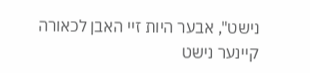נישט", אבער היות זיי האבן לכאורה קיינער נישט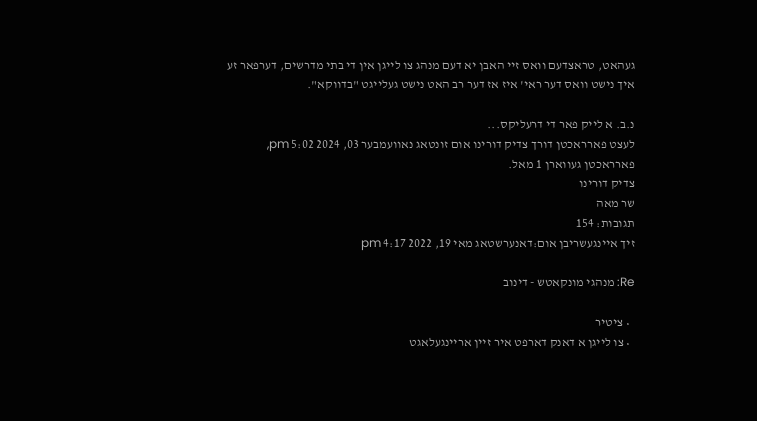געהאט, טראצדעם וואס זיי האבן יא דעם מנהג צו לייגן אין די בתי מדרשים, דערפאר זע איך נישט וואס דער ראי' איז אז דער רב האט נישט געלייגט "בדווקא".

נ.ב. א לייק פאר די דרעליקס...
לעצט פארראכטן דורך צדיק דורינו אום זונטאג נאוועמבער 03, 2024 5:02 pm, פארראכטן געווארן 1 מאל.
צדיק דורינו
שר מאה
תגובות: 154
זיך איינגעשריבן אום:דאנערשטאג מאי 19, 2022 4:17 pm

Re: מנהגי מונקאטש - דינוב

  • ציטיר
  • צו לייגן א דאנק דארפט איר זיין אריינגעלאגט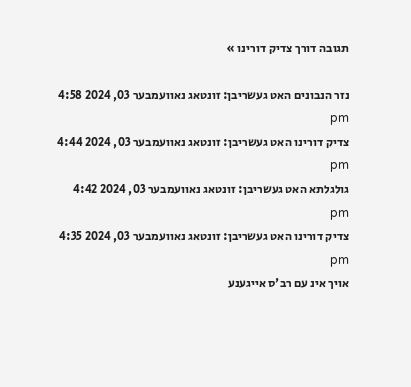תגובה דורך צדיק דורינו »

נזר הנבונים האט געשריבן: זונטאג נאוועמבער 03, 2024 4:58 pm
צדיק דורינו האט געשריבן: זונטאג נאוועמבער 03, 2024 4:44 pm
גולגלתא האט געשריבן: זונטאג נאוועמבער 03, 2024 4:42 pm
צדיק דורינו האט געשריבן: זונטאג נאוועמבער 03, 2024 4:35 pm
אויך אינ עם רב'ס אייגענע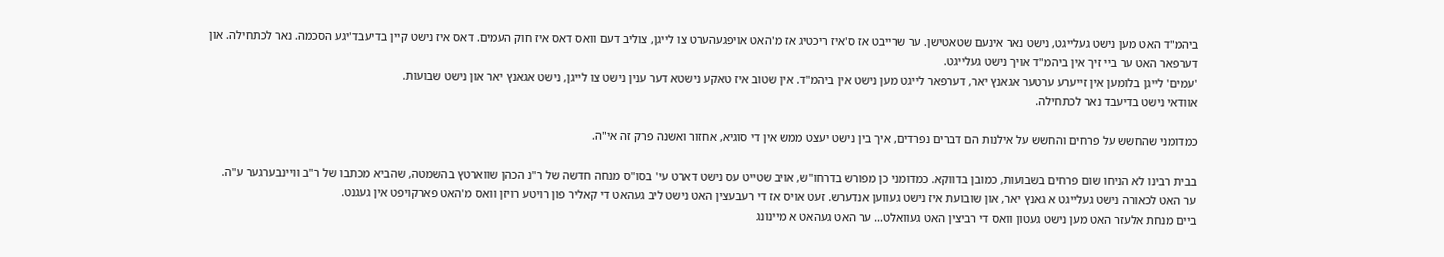ביהמ"ד האט מען נישט געלייגט, נישט נאר אינעם שטאטישן. ער שרייבט אז ס'איז ריכטיג אז מ'האט אויפגעהערט צו לייגן, צוליב דעם וואס דאס איז חוק העמים. דאס איז נישט קיין בדיעבד'יגע הסכמה. נאר לכתחילה. און דערפאר האט ער ביי זיך אין ביהמ"ד אויך נישט געלייגט.
'עמים' לייגן בלומען אין זייערע ערטער אגאנץ יאר, דערפאר לייגט מען נישט אין ביהמ"ד. אין שטוב איז טאקע נישטא דער ענין נישט צו לייגן, נישט אגאנץ יאר און נישט שבועות.
אוודאי נישט בדיעבד נאר לכתחילה.

כמדומני שהחשש על פרחים והחשש על אילנות הם דברים נפרדים, איך בין נישט יעצט ממש אין די סוגיא, אחזור ואשנה פרק זה אי"ה.

בבית רבינו לא הניחו שום פרחים בשבועות, כמובן בדווקא. כמדומני כן מפורש בדרחו"ש, אויב שטייט עס נישט דארט עי' בסו"ס מנחה חדשה של ר"נ הכהן שווארטץ בהשמטה, שהביא מכתבו של ר"ב וויינבערגער ע"ה.
ער האט לכאורה נישט געלייגט א גאנץ יאר, און שובועת איז נישט געווען אנדערש. זעט אויס אז די רעבעצין האט נישט ליב געהאט די קאליר פון רויטע רויזן וואס מ'האט פארקויפט אין געגנט.
ביים מנחת אלעזר האט מען נישט געטון וואס די רביצין האט געוואלט… ער האט געהאט א מיינונג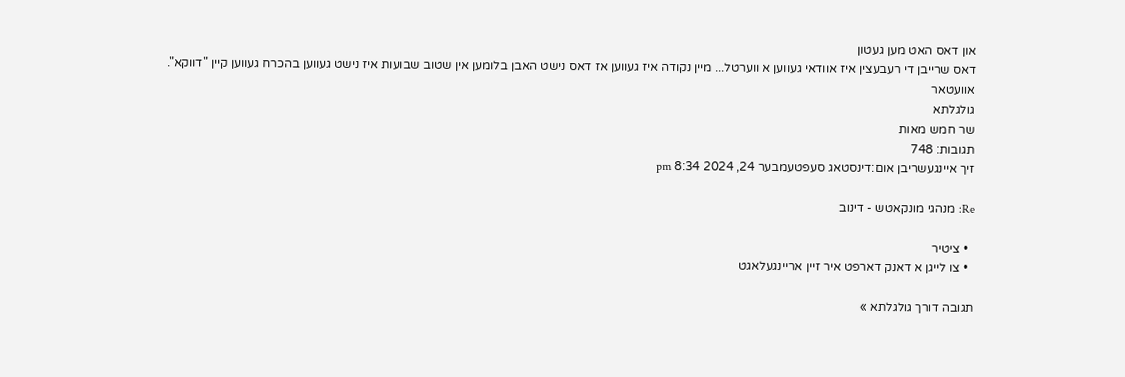און דאס האט מען געטון
דאס שרייבן די רעבעצין איז אוודאי געווען א ווערטל... מיין נקודה איז געווען אז דאס נישט האבן בלומען אין שטוב שבועות איז נישט געווען בהכרח געווען קיין "דווקא".
אוועטאר
גולגלתא
שר חמש מאות
תגובות: 748
זיך איינגעשריבן אום:דינסטאג סעפטעמבער 24, 2024 8:34 pm

Re: מנהגי מונקאטש - דינוב

  • ציטיר
  • צו לייגן א דאנק דארפט איר זיין אריינגעלאגט

תגובה דורך גולגלתא »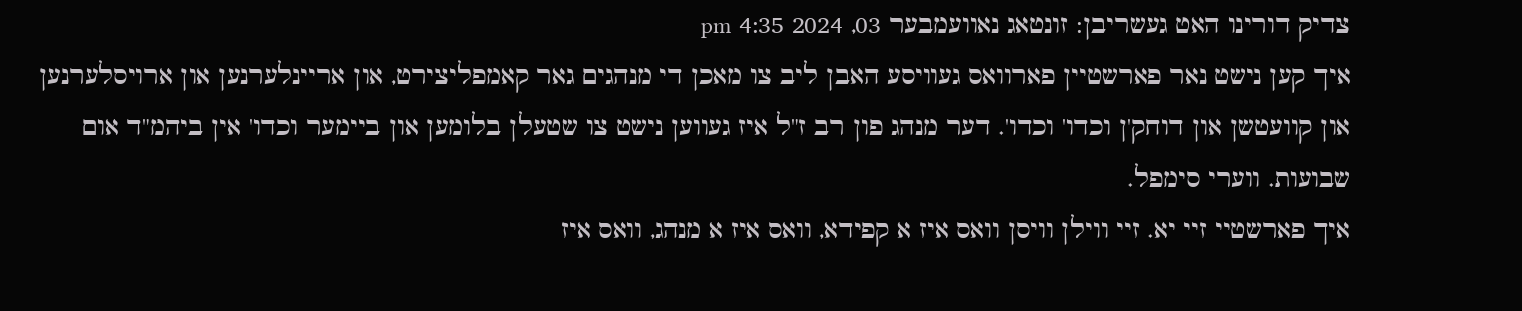צדיק דורינו האט געשריבן: זונטאג נאוועמבער 03, 2024 4:35 pm
איך קען נישט נאר פארשטיין פארוואס געוויסע האבן ליב צו מאכן די מנהגים גאר קאמפליצירט, און אריינלערנען און ארויסלערנען און קוועטשן און דוחק'ן וכדו' וכדו'. דער מנהג פון רב ז"ל איז געווען נישט צו שטעלן בלומען און ביימער וכדו' אין ביהמ"ד אום שבועות. ווערי סימפל.
איך פארשטיי זיי יא. זיי ווילן וויסן וואס איז א קפידא, וואס איז א מנהג, וואס איז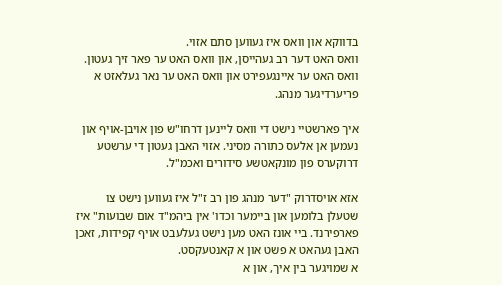בדווקא און וואס איז געווען סתם אזוי.
וואס האט דער רב געהייסן, און וואס האט ער פאר זיך געטון. וואס האט ער איינגעפירט און וואס האט ער נאר געלאזט א פריערדיגער מנהג.

איך פארשטיי נישט די וואס ליינען דרחו"ש פון אויבן-אויף און נעמען אן אלעס כתורה מסיני. אזוי האבן געטון די ערשטע דרוקערס פון מונקאטשע סידורים ואכמ"ל.

אזא אויסדרוק "דער מנהג פון רב ז"ל איז געווען נישט צו שטעלן בלומען און ביימער וכדו' אין ביהמ"ד אום שבועות" איז פארפירנד. ביי אונז האט מען נישט געלעבט אויף קפידות, זאכן האבן געהאט א פשט און א קאנטעקסט.
א שמויגער בין איך, און א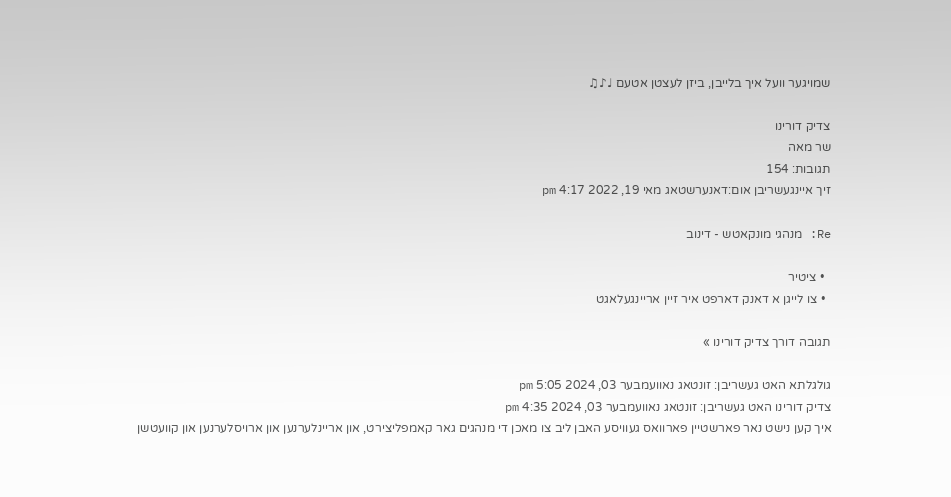שמויגער וועל איך בלייבן, ביזן לעצטן אטעם ♩♪♫

צדיק דורינו
שר מאה
תגובות: 154
זיך איינגעשריבן אום:דאנערשטאג מאי 19, 2022 4:17 pm

Re: מנהגי מונקאטש - דינוב

  • ציטיר
  • צו לייגן א דאנק דארפט איר זיין אריינגעלאגט

תגובה דורך צדיק דורינו »

גולגלתא האט געשריבן: זונטאג נאוועמבער 03, 2024 5:05 pm
צדיק דורינו האט געשריבן: זונטאג נאוועמבער 03, 2024 4:35 pm
איך קען נישט נאר פארשטיין פארוואס געוויסע האבן ליב צו מאכן די מנהגים גאר קאמפליצירט, און אריינלערנען און ארויסלערנען און קוועטשן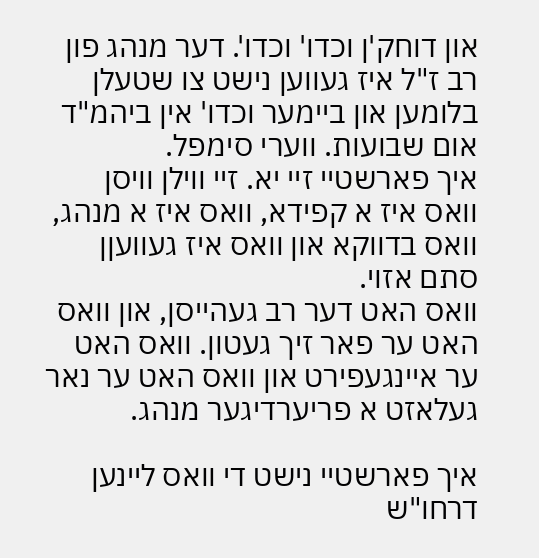און דוחק'ן וכדו' וכדו'. דער מנהג פון רב ז"ל איז געווען נישט צו שטעלן בלומען און ביימער וכדו' אין ביהמ"ד אום שבועות. ווערי סימפל.
איך פארשטיי זיי יא. זיי ווילן וויסן וואס איז א קפידא, וואס איז א מנהג, וואס בדווקא און וואס איז געוועןן סתם אזוי.
וואס האט דער רב געהייסן, און וואס האט ער פאר זיך געטון. וואס האט ער איינגעפירט און וואס האט ער נאר געלאזט א פריערדיגער מנהג.

איך פארשטיי נישט די וואס ליינען דרחו"ש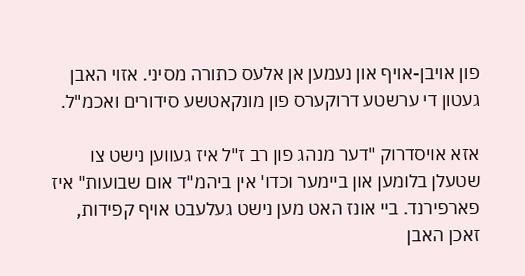פון אויבן-אויף און נעמען אן אלעס כתורה מסיני. אזוי האבן געטון די ערשטע דרוקערס פון מונקאטשע סידורים ואכמ"ל.

אזא אויסדרוק "דער מנהג פון רב ז"ל איז געווען נישט צו שטעלן בלומען און ביימער וכדו' אין ביהמ"ד אום שבועות" איז פארפירנד. ביי אונז האט מען נישט געלעבט אויף קפידות, זאכן האבן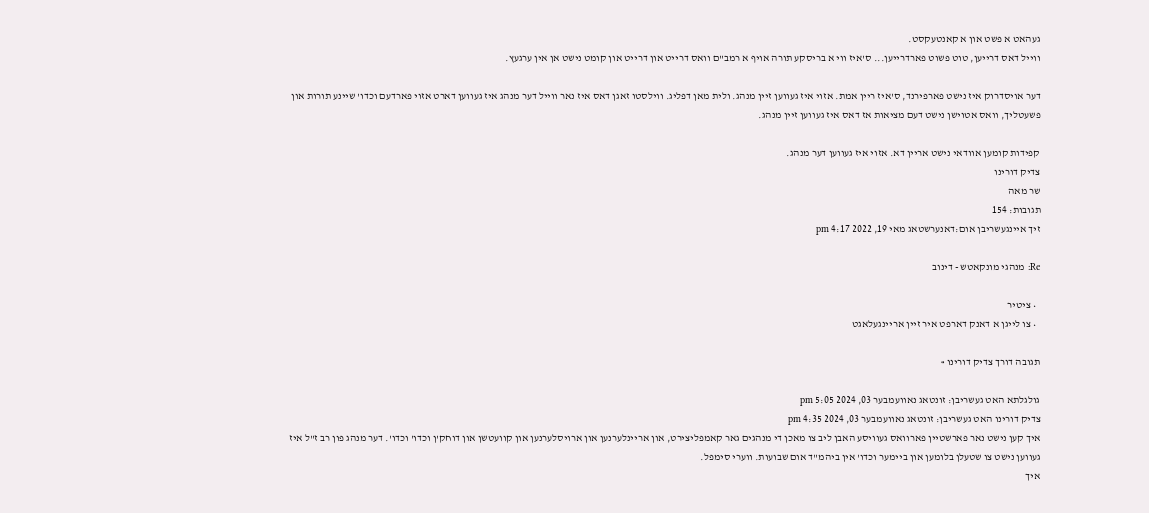געהאט א פשט און א קאנטעקסט.
ווייל דאס דרייען, טוט פשוט פארדרייען... ס'איז ווי א בריסקע תורה אויף א רמב"ם וואס דרייט און דרייט און קומט נישט אן אין ערגעץ.

דער אויסדרוק איז נישט פארפירנד, ס'איז ריין אמת. אזוי איז געווען זיין מנהג. ולית מאן דפליג. ווילסטו זאגן דאס איז נאר ווייל דער מנהג איז געווען דארט אזוי פארדעם וכדו' שיינע תורות און פשעטליך, וואס אטוישן נישט דעם מציאות אז דאס איז געווען זיין מנהג.

קפידות קומען אוודאי נישט אריין דא. אזוי איז געווען דער מנהג.
צדיק דורינו
שר מאה
תגובות: 154
זיך איינגעשריבן אום:דאנערשטאג מאי 19, 2022 4:17 pm

Re: מנהגי מונקאטש - דינוב

  • ציטיר
  • צו לייגן א דאנק דארפט איר זיין אריינגעלאגט

תגובה דורך צדיק דורינו »

גולגלתא האט געשריבן: זונטאג נאוועמבער 03, 2024 5:05 pm
צדיק דורינו האט געשריבן: זונטאג נאוועמבער 03, 2024 4:35 pm
איך קען נישט נאר פארשטיין פארוואס געוויסע האבן ליב צו מאכן די מנהגים גאר קאמפליצירט, און אריינלערנען און ארויסלערנען און קוועטשן און דוחק'ן וכדו' וכדו'. דער מנהג פון רב ז"ל איז געווען נישט צו שטעלן בלומען און ביימער וכדו' אין ביהמ"ד אום שבועות. ווערי סימפל.
איך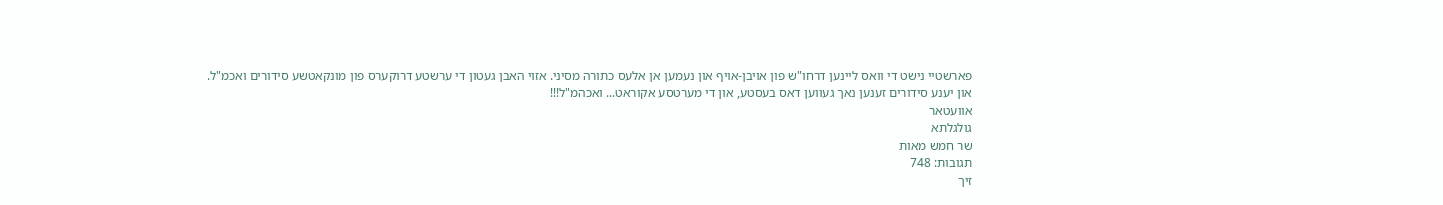פארשטיי נישט די וואס ליינען דרחו"ש פון אויבן-אויף און נעמען אן אלעס כתורה מסיני. אזוי האבן געטון די ערשטע דרוקערס פון מונקאטשע סידורים ואכמ"ל.
און יענע סידורים זענען נאך געווען דאס בעסטע, און די מערטסע אקוראט... ואכהמ"ל!!!
אוועטאר
גולגלתא
שר חמש מאות
תגובות: 748
זיך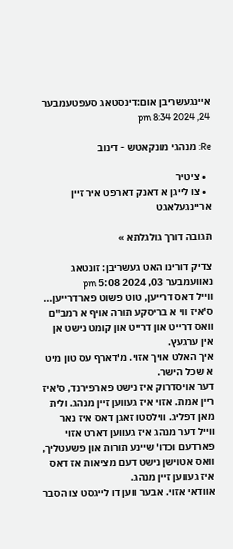איינגעשריבן אום:דינסטאג סעפטעמבער 24, 2024 8:34 pm

Re: מנהגי מונקאטש - דינוב

  • ציטיר
  • צו לייגן א דאנק דארפט איר זיין אריינגעלאגט

תגובה דורך גולגלתא »

צדיק דורינו האט געשריבן: זונטאג נאוועמבער 03, 2024 5:08 pm
ווייל דאס דרייען, טוט פשוט פארדרייען... ס'איז ווי א בריסקע תורה אויף א רמב"ם וואס דרייט און דרייט און קומט נישט אן אין ערגעץ.
איך האלט אויך אזוי. מ'דארף עס טון מיט א שכל הישר.
דער אויסדרוק איז נישט פארפירנד, ס'איז ריין אמת. אזוי איז געווען זיין מנהג. ולית מאן דפליג. ווילסטו זאגן דאס איז נאר ווייל דער מנהג איז געווען דארט אזוי פארדעם וכדו' שיינע תורות און פשעטליך, וואס אטוישן נישט דעם מציאות אז דאס איז געווען זיין מנהג.
אוודאי אזוי. אבער ווען דו לייגסט צו הסבר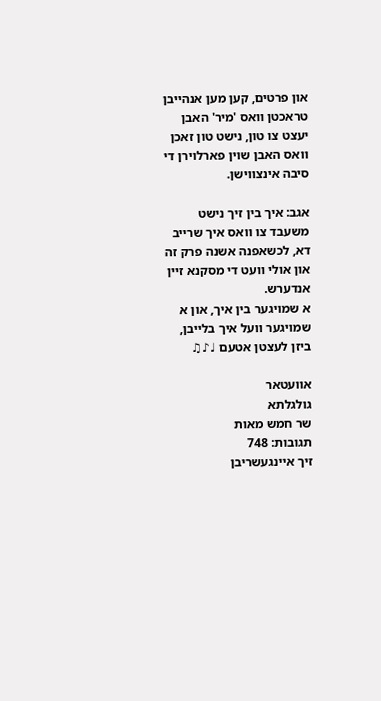און פרטים, קען מען אנהייבן טראכטן וואס 'מיר' האבן יעצט צו טון, נישט טון זאכן וואס האבן שוין פארלוירן די סיבה אינצווישן.

אגב: איך בין זיך נישט משעבד צו וואס איך שרייב דא, לכשאפנה אשנה פרק זה און אולי וועט די מסקנא זיין אנדערש.
א שמויגער בין איך, און א שמויגער וועל איך בלייבן, ביזן לעצטן אטעם ♩♪♫

אוועטאר
גולגלתא
שר חמש מאות
תגובות: 748
זיך איינגעשריבן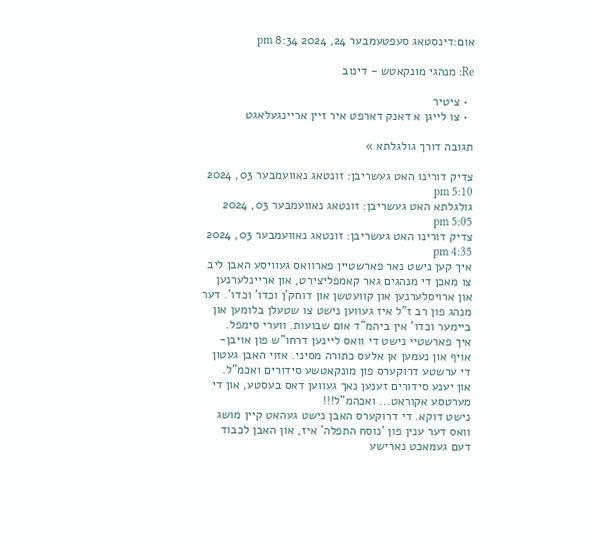אום:דינסטאג סעפטעמבער 24, 2024 8:34 pm

Re: מנהגי מונקאטש - דינוב

  • ציטיר
  • צו לייגן א דאנק דארפט איר זיין אריינגעלאגט

תגובה דורך גולגלתא »

צדיק דורינו האט געשריבן: זונטאג נאוועמבער 03, 2024 5:10 pm
גולגלתא האט געשריבן: זונטאג נאוועמבער 03, 2024 5:05 pm
צדיק דורינו האט געשריבן: זונטאג נאוועמבער 03, 2024 4:35 pm
איך קען נישט נאר פארשטיין פארוואס געוויסע האבן ליב צו מאכן די מנהגים גאר קאמפליצירט, און אריינלערנען און ארויסלערנען און קוועטשן און דוחק'ן וכדו' וכדו'. דער מנהג פון רב ז"ל איז געווען נישט צו שטעלן בלומען און ביימער וכדו' אין ביהמ"ד אום שבועות. ווערי סימפל.
איך פארשטיי נישט די וואס ליינען דרחו"ש פון אויבן-אויף און נעמען אן אלעס כתורה מסיני. אזוי האבן געטון די ערשטע דרוקערס פון מונקאטשע סידורים ואכמ"ל.
און יענע סידורים זענען נאך געווען דאס בעסטע, און די מערטסע אקוראט... ואכהמ"ל!!!
נישט דוקא. די דרוקערס האבן נישט געהאט קיין מושג וואס דער ענין פון 'נוסח התפלה' איז, און האבן לכבוד דעם געמאכט נארישע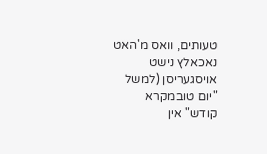טעותים, וואס מ'האט נאכאלץ נישט אויסגעריסן (למשל "יום טובמקרא קודש" אין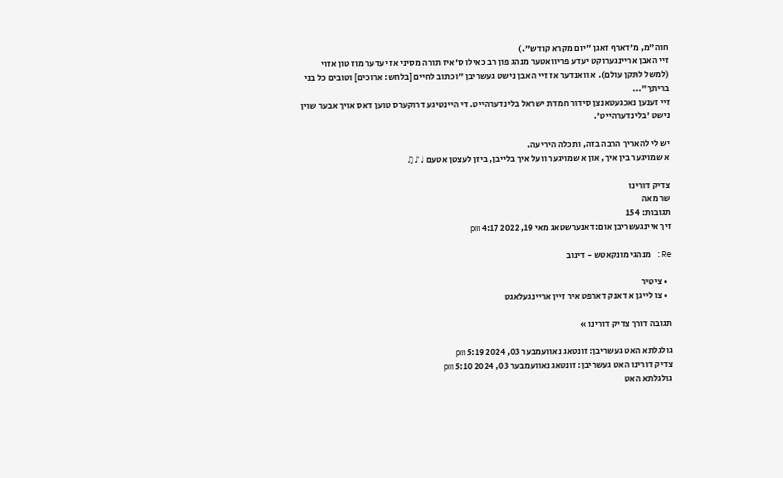חוה"מ, מ'דארף זאגן "יום מקרא קודש".)
זיי האבן אריינגערוקט יעדע פריוואטער מנהג פון רב כאילו ס'איז תורה מסיני אז יעדער מוז טון אזוי (למשל לתּקן עולם). א וואנדער אז זיי האבן נישט געשריבן "וכתוב לחיים [בלחש: ארוכים] וטובים כל בני בריתך"...
זיי זענען נאכגעטאנצן סידור חמדת ישראל בלינדערהייט. די היינטיגע דרוקערס טוען דאס אויך אבער שוין נישט 'בלינדערהייט'.

יש לי להאריך הרבה בזה, ותכלה היריעה.
א שמויגער בין איך, און א שמויגער וועל איך בלייבן, ביזן לעצטן אטעם ♩♪♫

צדיק דורינו
שר מאה
תגובות: 154
זיך איינגעשריבן אום:דאנערשטאג מאי 19, 2022 4:17 pm

Re: מנהגי מונקאטש - דינוב

  • ציטיר
  • צו לייגן א דאנק דארפט איר זיין אריינגעלאגט

תגובה דורך צדיק דורינו »

גולגלתא האט געשריבן: זונטאג נאוועמבער 03, 2024 5:19 pm
צדיק דורינו האט געשריבן: זונטאג נאוועמבער 03, 2024 5:10 pm
גולגלתא האט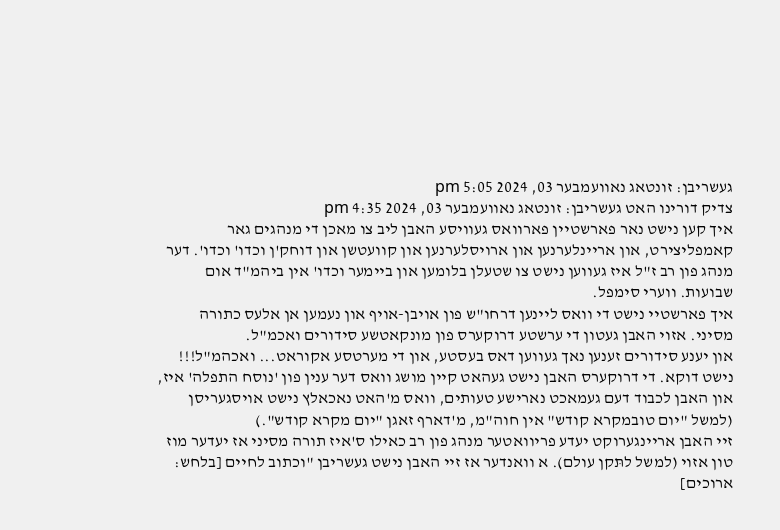געשריבן: זונטאג נאוועמבער 03, 2024 5:05 pm
צדיק דורינו האט געשריבן: זונטאג נאוועמבער 03, 2024 4:35 pm
איך קען נישט נאר פארשטיין פארוואס געוויסע האבן ליב צו מאכן די מנהגים גאר קאמפליצירט, און אריינלערנען און ארויסלערנען און קוועטשן און דוחק'ן וכדו' וכדו'. דער מנהג פון רב ז"ל איז געווען נישט צו שטעלן בלומען און ביימער וכדו' אין ביהמ"ד אום שבועות. ווערי סימפל.
איך פארשטיי נישט די וואס ליינען דרחו"ש פון אויבן-אויף און נעמען אן אלעס כתורה מסיני. אזוי האבן געטון די ערשטע דרוקערס פון מונקאטשע סידורים ואכמ"ל.
און יענע סידורים זענען נאך געווען דאס בעסטע, און די מערטסע אקוראט... ואכהמ"ל!!!
נישט דוקא. די דרוקערס האבן נישט געהאט קיין מושג וואס דער ענין פון 'נוסח התפלה' איז, און האבן לכבוד דעם געמאכט נארישע טעותים, וואס מ'האט נאכאלץ נישט אויסגעריסן (למשל "יום טובמקרא קודש" אין חוה"מ, מ'דארף זאגן "יום מקרא קודש".)
זיי האבן אריינגערוקט יעדע פריוואטער מנהג פון רב כאילו ס'איז תורה מסיני אז יעדער מוז טון אזוי (למשל לתּקן עולם). א וואנדער אז זיי האבן נישט געשריבן "וכתוב לחיים [בלחש: ארוכים]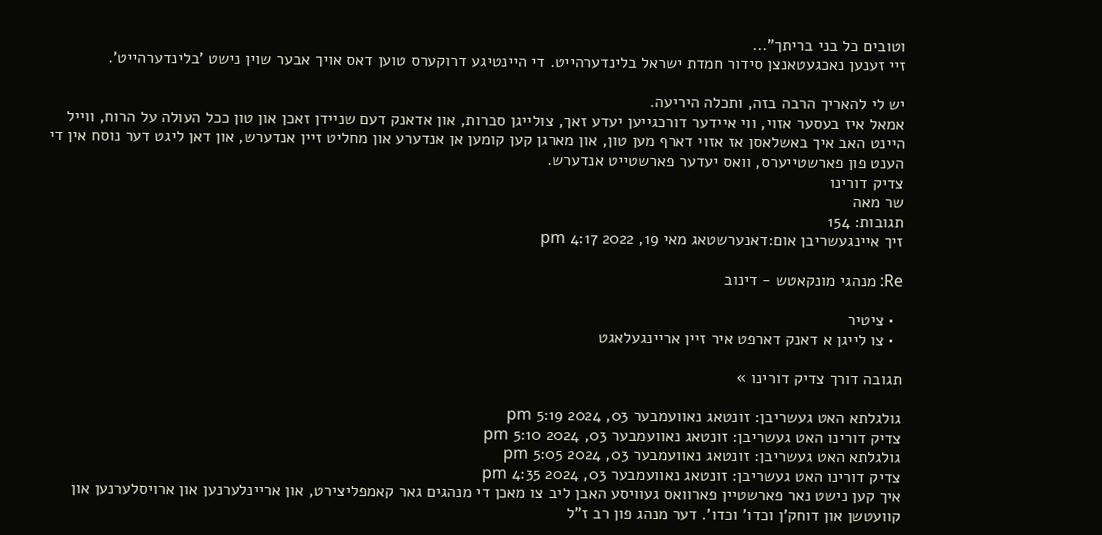וטובים כל בני בריתך"...
זיי זענען נאכגעטאנצן סידור חמדת ישראל בלינדערהייט. די היינטיגע דרוקערס טוען דאס אויך אבער שוין נישט 'בלינדערהייט'.

יש לי להאריך הרבה בזה, ותכלה היריעה.
אמאל איז בעסער אזוי, ווי איידער דורכגייען יעדע זאך, צולייגן סברות, און אדאנק דעם שניידן זאכן און טון ככל העולה על הרוח, ווייל היינט האב איך באשלאסן אז אזוי דארף מען טון, און מארגן קען קומען אן אנדערע און מחליט זיין אנדערש, און דאן ליגט דער נוסח אין די הענט פון פארשטייערס, וואס יעדער פארשטייט אנדערש.
צדיק דורינו
שר מאה
תגובות: 154
זיך איינגעשריבן אום:דאנערשטאג מאי 19, 2022 4:17 pm

Re: מנהגי מונקאטש - דינוב

  • ציטיר
  • צו לייגן א דאנק דארפט איר זיין אריינגעלאגט

תגובה דורך צדיק דורינו »

גולגלתא האט געשריבן: זונטאג נאוועמבער 03, 2024 5:19 pm
צדיק דורינו האט געשריבן: זונטאג נאוועמבער 03, 2024 5:10 pm
גולגלתא האט געשריבן: זונטאג נאוועמבער 03, 2024 5:05 pm
צדיק דורינו האט געשריבן: זונטאג נאוועמבער 03, 2024 4:35 pm
איך קען נישט נאר פארשטיין פארוואס געוויסע האבן ליב צו מאכן די מנהגים גאר קאמפליצירט, און אריינלערנען און ארויסלערנען און קוועטשן און דוחק'ן וכדו' וכדו'. דער מנהג פון רב ז"ל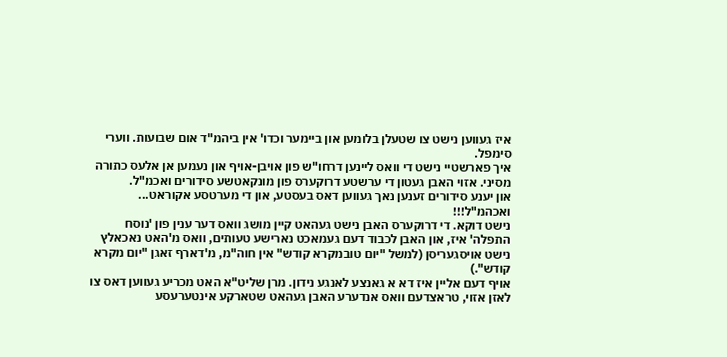איז געווען נישט צו שטעלן בלומען און ביימער וכדו' אין ביהמ"ד אום שבועות. ווערי סימפל.
איך פארשטיי נישט די וואס ליינען דרחו"ש פון אויבן-אויף און נעמען אן אלעס כתורה מסיני. אזוי האבן געטון די ערשטע דרוקערס פון מונקאטשע סידורים ואכמ"ל.
און יענע סידורים זענען נאך געווען דאס בעסטע, און די מערטסע אקוראט... ואכהמ"ל!!!
נישט דוקא. די דרוקערס האבן נישט געהאט קיין מושג וואס דער ענין פון 'נוסח התפלה' איז, און האבן לכבוד דעם געמאכט נארישע טעותים, וואס מ'האט נאכאלץ נישט אויסגעריסן (למשל "יום טובמקרא קודש" אין חוה"מ, מ'דארף זאגן "יום מקרא קודש".)
אויף דעם אליין איז דא א גאנצע לאנגע נידון. מרן שליט"א האט מכריע געווען דאס צו לאזן אזוי, טראצדעם וואס אנדערע האבן געהאט שטארקע אינטערעסע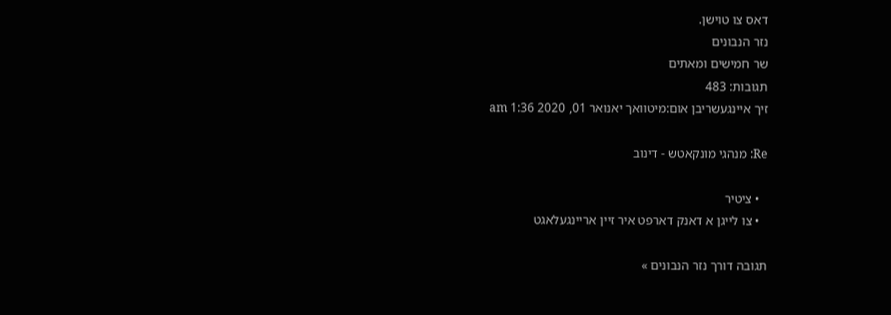דאס צו טוישן.
נזר הנבונים
שר חמישים ומאתים
תגובות: 483
זיך איינגעשריבן אום:מיטוואך יאנואר 01, 2020 1:36 am

Re: מנהגי מונקאטש - דינוב

  • ציטיר
  • צו לייגן א דאנק דארפט איר זיין אריינגעלאגט

תגובה דורך נזר הנבונים »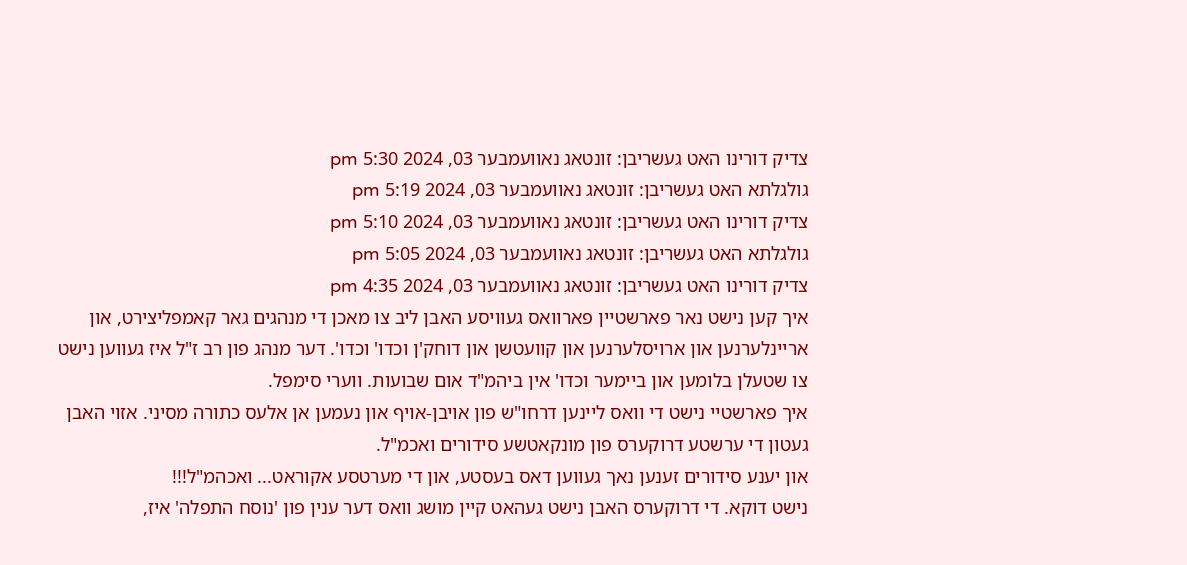צדיק דורינו האט געשריבן: זונטאג נאוועמבער 03, 2024 5:30 pm
גולגלתא האט געשריבן: זונטאג נאוועמבער 03, 2024 5:19 pm
צדיק דורינו האט געשריבן: זונטאג נאוועמבער 03, 2024 5:10 pm
גולגלתא האט געשריבן: זונטאג נאוועמבער 03, 2024 5:05 pm
צדיק דורינו האט געשריבן: זונטאג נאוועמבער 03, 2024 4:35 pm
איך קען נישט נאר פארשטיין פארוואס געוויסע האבן ליב צו מאכן די מנהגים גאר קאמפליצירט, און אריינלערנען און ארויסלערנען און קוועטשן און דוחק'ן וכדו' וכדו'. דער מנהג פון רב ז"ל איז געווען נישט צו שטעלן בלומען און ביימער וכדו' אין ביהמ"ד אום שבועות. ווערי סימפל.
איך פארשטיי נישט די וואס ליינען דרחו"ש פון אויבן-אויף און נעמען אן אלעס כתורה מסיני. אזוי האבן געטון די ערשטע דרוקערס פון מונקאטשע סידורים ואכמ"ל.
און יענע סידורים זענען נאך געווען דאס בעסטע, און די מערטסע אקוראט... ואכהמ"ל!!!
נישט דוקא. די דרוקערס האבן נישט געהאט קיין מושג וואס דער ענין פון 'נוסח התפלה' איז,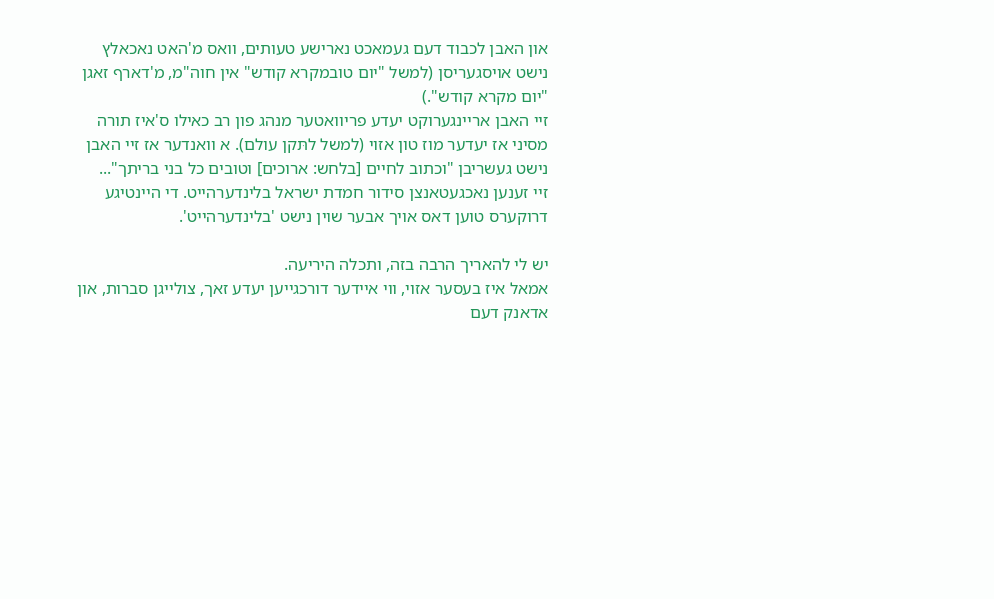און האבן לכבוד דעם געמאכט נארישע טעותים, וואס מ'האט נאכאלץ נישט אויסגעריסן (למשל "יום טובמקרא קודש" אין חוה"מ, מ'דארף זאגן "יום מקרא קודש".)
זיי האבן אריינגערוקט יעדע פריוואטער מנהג פון רב כאילו ס'איז תורה מסיני אז יעדער מוז טון אזוי (למשל לתּקן עולם). א וואנדער אז זיי האבן נישט געשריבן "וכתוב לחיים [בלחש: ארוכים] וטובים כל בני בריתך"...
זיי זענען נאכגעטאנצן סידור חמדת ישראל בלינדערהייט. די היינטיגע דרוקערס טוען דאס אויך אבער שוין נישט 'בלינדערהייט'.

יש לי להאריך הרבה בזה, ותכלה היריעה.
אמאל איז בעסער אזוי, ווי איידער דורכגייען יעדע זאך, צולייגן סברות, און אדאנק דעם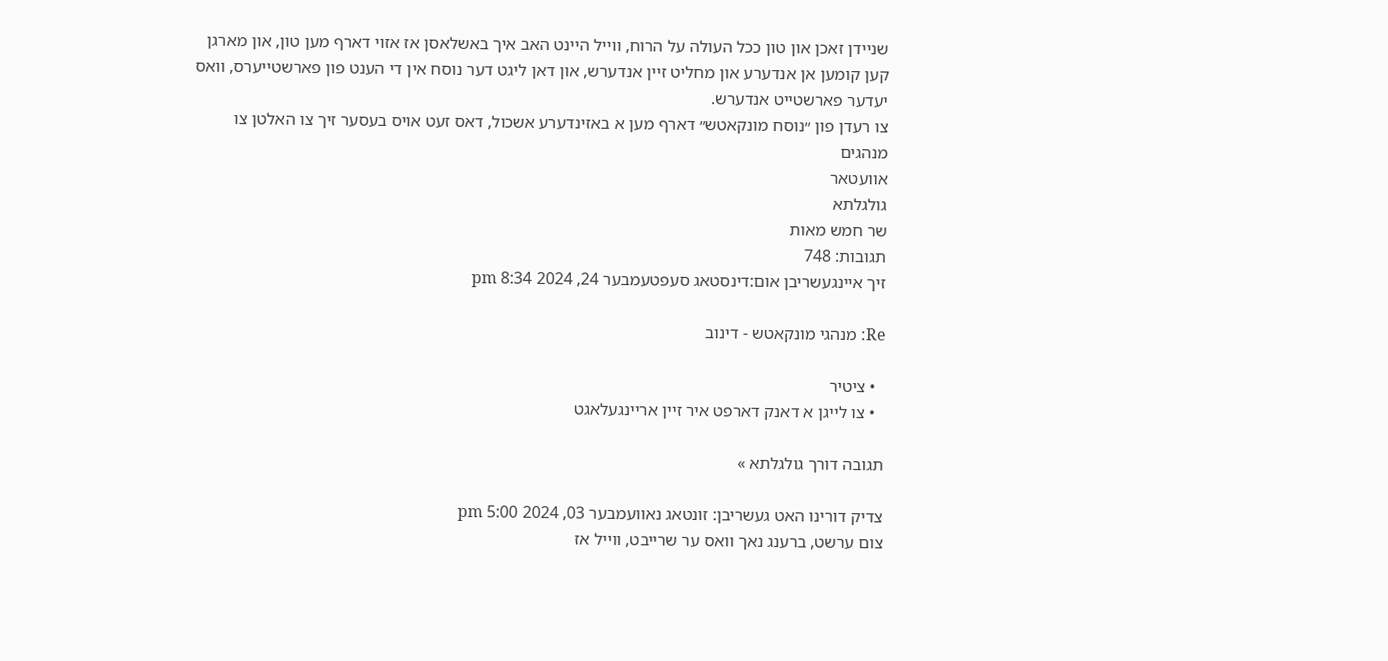שניידן זאכן און טון ככל העולה על הרוח, ווייל היינט האב איך באשלאסן אז אזוי דארף מען טון, און מארגן קען קומען אן אנדערע און מחליט זיין אנדערש, און דאן ליגט דער נוסח אין די הענט פון פארשטייערס, וואס יעדער פארשטייט אנדערש.
צו רעדן פון ״נוסח מונקאטש״ דארף מען א באזינדערע אשכול, דאס זעט אויס בעסער זיך צו האלטן צו מנהגים
אוועטאר
גולגלתא
שר חמש מאות
תגובות: 748
זיך איינגעשריבן אום:דינסטאג סעפטעמבער 24, 2024 8:34 pm

Re: מנהגי מונקאטש - דינוב

  • ציטיר
  • צו לייגן א דאנק דארפט איר זיין אריינגעלאגט

תגובה דורך גולגלתא »

צדיק דורינו האט געשריבן: זונטאג נאוועמבער 03, 2024 5:00 pm
צום ערשט, ברענג נאך וואס ער שרייבט, ווייל אז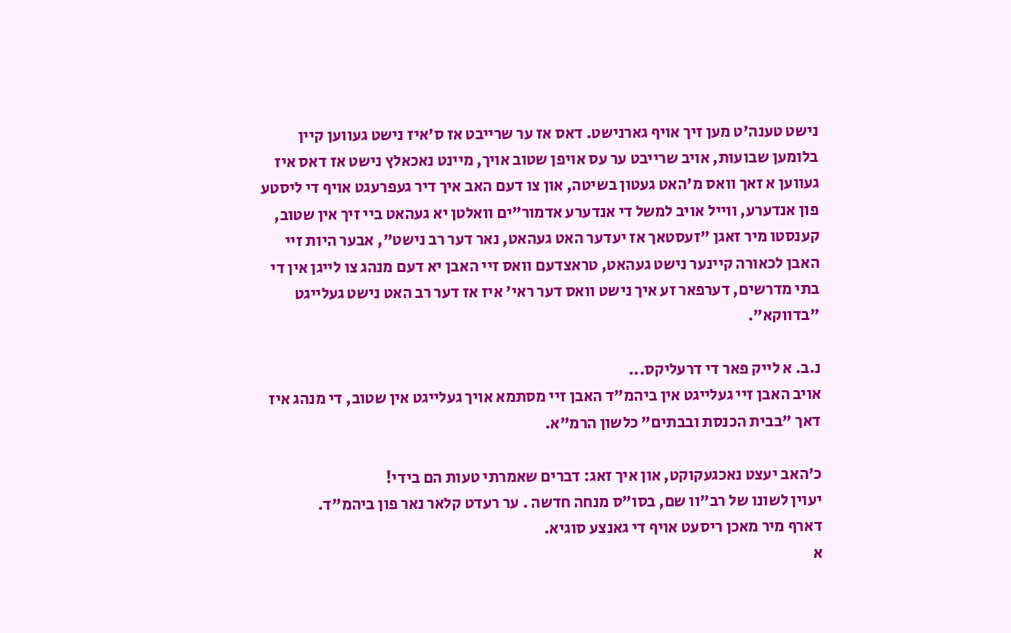נישט טענה'ט מען זיך אויף גארנישט. דאס אז ער שרייבט אז ס'איז נישט געווען קיין בלומען שבועות, אויב שרייבט ער עס אויפן שטוב אויך, מיינט נאכאלץ נישט אז דאס איז געווען א זאך וואס מ'האט געטון בשיטה, און צו דעם האב איך דיר געפרעגט אויף די ליסטע פון אנדערע, ווייל אויב למשל די אנדערע אדמור"ים וואלטן יא געהאט ביי זיך אין שטוב, קענסטו מיר זאגן "זעסטאך אז יעדער האט געהאט, נאר דער רב נישט", אבער היות זיי האבן לכאורה קיינער נישט געהאט, טראצדעם וואס זיי האבן יא דעם מנהג צו לייגן אין די בתי מדרשים, דערפאר זע איך נישט וואס דער ראי' איז אז דער רב האט נישט געלייגט "בדווקא".

נ.ב. א לייק פאר די דרעליקס...
אויב האבן זיי געלייגט אין ביהמ"ד האבן זיי מסתמא אויך געלייגט אין שטוב, די מנהג איז דאך "בבית הכנסת ובבתים" כלשון הרמ"א.

כ'האב יעצט נאכגעקוקט, און איך זאג: דברים שאמרתי טעות הם בידי!
יעוין לשונו של רב"וו שם, בסו"ס מנחה חדשה . ער רעדט קלאר נאר פון ביהמ"ד.
דארף מיר מאכן ריסעט אויף די גאנצע סוגיא.
א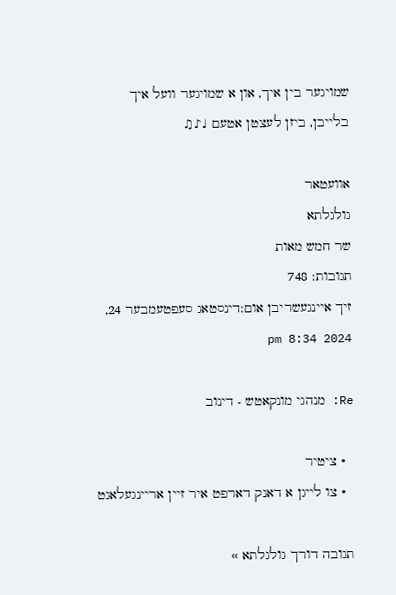שמויגער בין איך, און א שמויגער וועל איך בלייבן, ביזן לעצטן אטעם ♩♪♫

אוועטאר
גולגלתא
שר חמש מאות
תגובות: 748
זיך איינגעשריבן אום:דינסטאג סעפטעמבער 24, 2024 8:34 pm

Re: מנהגי מונקאטש - דינוב

  • ציטיר
  • צו לייגן א דאנק דארפט איר זיין אריינגעלאגט

תגובה דורך גולגלתא »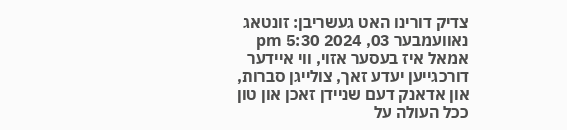צדיק דורינו האט געשריבן: זונטאג נאוועמבער 03, 2024 5:30 pm
אמאל איז בעסער אזוי, ווי איידער דורכגייען יעדע זאך, צולייגן סברות, און אדאנק דעם שניידן זאכן און טון ככל העולה על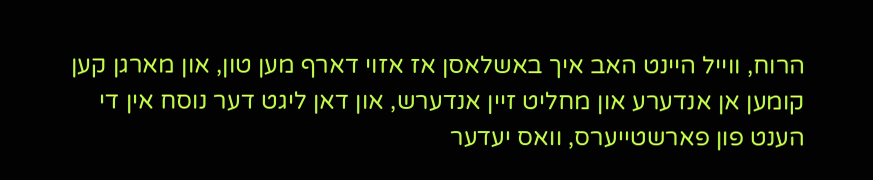הרוח, ווייל היינט האב איך באשלאסן אז אזוי דארף מען טון, און מארגן קען קומען אן אנדערע און מחליט זיין אנדערש, און דאן ליגט דער נוסח אין די הענט פון פארשטייערס, וואס יעדער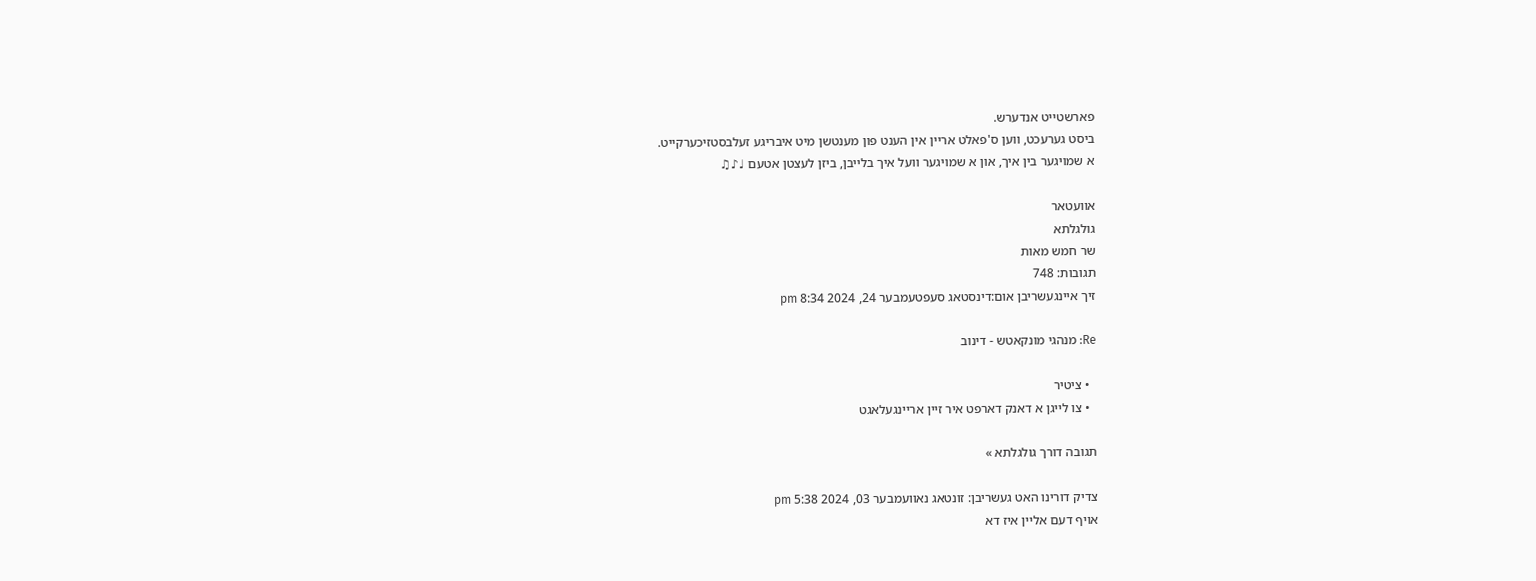פארשטייט אנדערש.
ביסט גערעכט, ווען ס'פאלט אריין אין הענט פון מענטשן מיט איבריגע זעלבסטזיכערקייט.
א שמויגער בין איך, און א שמויגער וועל איך בלייבן, ביזן לעצטן אטעם ♩♪♫

אוועטאר
גולגלתא
שר חמש מאות
תגובות: 748
זיך איינגעשריבן אום:דינסטאג סעפטעמבער 24, 2024 8:34 pm

Re: מנהגי מונקאטש - דינוב

  • ציטיר
  • צו לייגן א דאנק דארפט איר זיין אריינגעלאגט

תגובה דורך גולגלתא »

צדיק דורינו האט געשריבן: זונטאג נאוועמבער 03, 2024 5:38 pm
אויף דעם אליין איז דא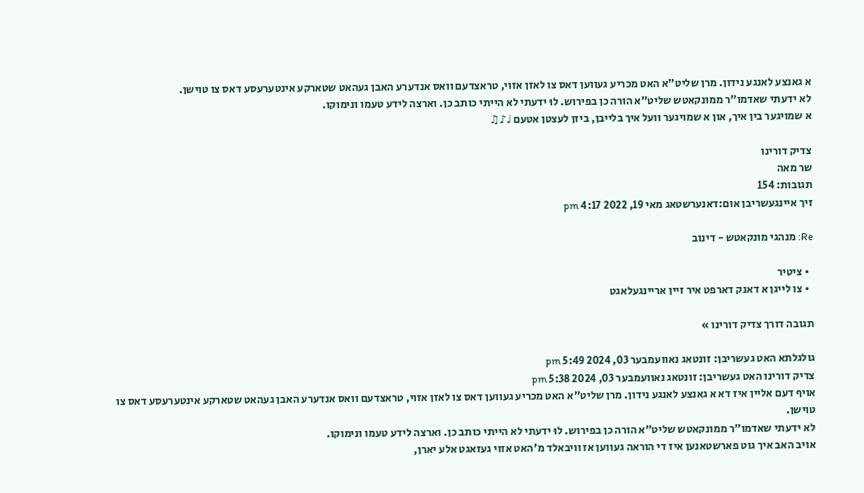א גאנצע לאנגע נידון. מרן שליט"א האט מכריע געווען דאס צו לאזן אזוי, טראצדעם וואס אנדערע האבן געהאט שטארקע אינטערעסע דאס צו טוישן.
לא ידעתי שאדמו"ר ממונקאטש שליט"א הורה כן בפירוש. לוּ ידעתי לא הייתי כותב כן. וארצה לידע טעמו ונימוקו.
א שמויגער בין איך, און א שמויגער וועל איך בלייבן, ביזן לעצטן אטעם ♩♪♫

צדיק דורינו
שר מאה
תגובות: 154
זיך איינגעשריבן אום:דאנערשטאג מאי 19, 2022 4:17 pm

Re: מנהגי מונקאטש - דינוב

  • ציטיר
  • צו לייגן א דאנק דארפט איר זיין אריינגעלאגט

תגובה דורך צדיק דורינו »

גולגלתא האט געשריבן: זונטאג נאוועמבער 03, 2024 5:49 pm
צדיק דורינו האט געשריבן: זונטאג נאוועמבער 03, 2024 5:38 pm
אויף דעם אליין איז דא א גאנצע לאנגע נידון. מרן שליט"א האט מכריע געווען דאס צו לאזן אזוי, טראצדעם וואס אנדערע האבן געהאט שטארקע אינטערעסע דאס צו טוישן.
לא ידעתי שאדמו"ר ממונקאטש שליט"א הורה כן בפירוש. לוּ ידעתי לא הייתי כותב כן. וארצה לידע טעמו ונימוקו.
אויב האב איך גוט פארשטאנען איז די הוראה געווען אז וויבאלד מ'האט אזוי געזאגט אלע יארן,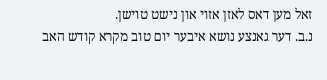זאל מען דאס לאזן אזוי און נישט טוישן.
נ.ב. דער גאנצע נושא איבער יום טוב מקרא קודש האב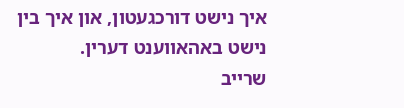איך נישט דורכגעטון, און איך בין נישט באהאווענט דערין.
שרייב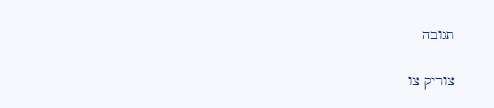תגובה

צוריק צו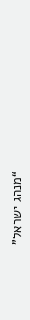“מנהג ישראל”